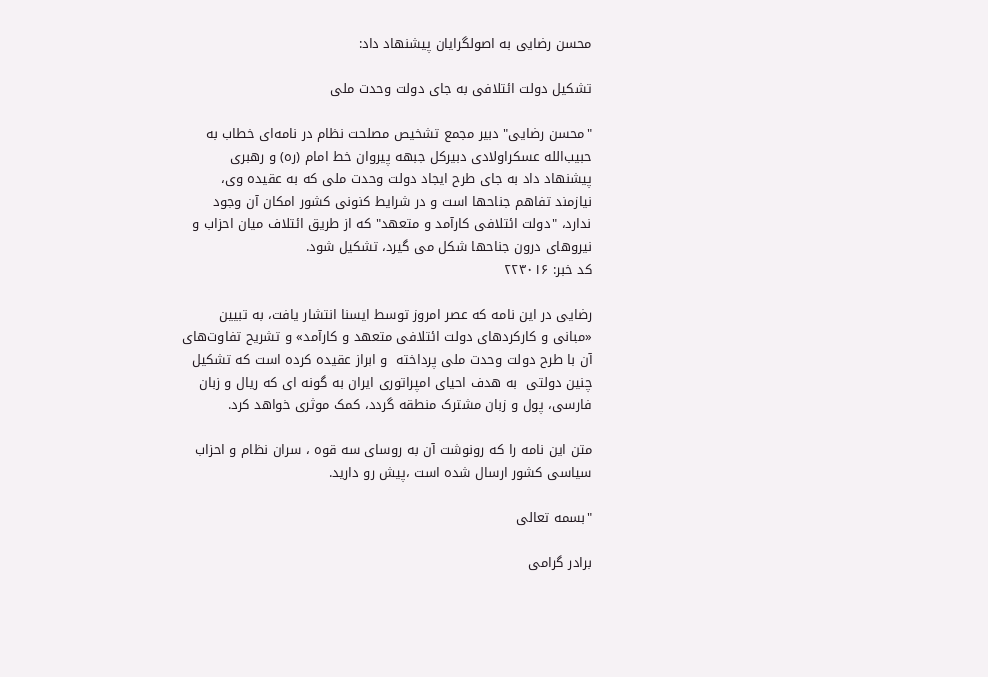محسن رضایی به اصولگرایان پیشنهاد داد:

تشکیل دولت ائتلافی به جای دولت وحدت ملی

"محسن رضایی" دبیر مجمع تشخیص مصلحت نظام در نامه‌ای خطاب به حبیب‌الله عسکراولادی دبیرکل جبهه پیروان خط امام (ره) و رهبری پیشنهاد داد به جای طرح ایجاد دولت وحدت ملی که به عقیده وی، نیازمند تفاهم جناحها است و در شرایط کنونی کشور امکان آن وجود ندارد، "دولت ائتلافی کارآمد و متعهد" که از طریق ائتلاف میان احزاب و نیروهای درون جناحها شکل می گیرد، تشکیل شود.
کد خبر: ۲۲۳۰۱۶

رضایی در این نامه که عصر امروز توسط ایسنا انتشار یافت، به تبیین «مبانی و کارکردهای دولت ائتلافی متعهد و کارآمد» و تشریح تفاوت‌های آن با طرح دولت وحدت ملی پرداخته  و ابراز عقیده کرده است که تشکیل چنین دولتی  به هدف احیای امپراتوری ایران به گونه ای که ریال و زبان فارسی، پول و زبان مشترک منطقه گردد، کمک موثری خواهد کرد.

متن این نامه را که رونوشت آن به روسای سه قوه ، سران نظام و احزاب سیاسی کشور ارسال شده است ،پیش رو دارید.

"بسمه تعالی

برادر گرامی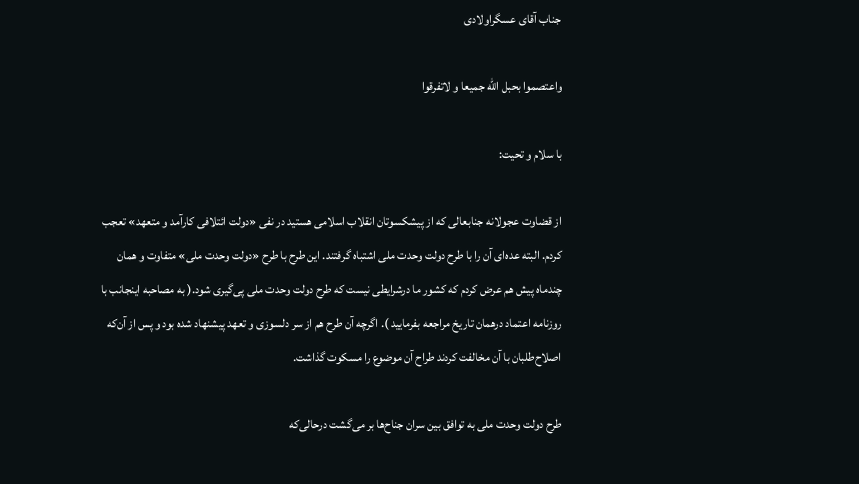جناب آقای عسگراولادی

واعتصموا بحبل الله جمیعا و لاتفرقوا

با سلام و تحیت:

از قضاوت عجولانه جنابعالی که از پیشکسوتان انقلاب اسلامی هستید در نفی «دولت ائتلافی کارآمد و متعهد» تعجب کردم. البته عده‌ای آن را با طرح دولت وحدت ملی اشتباه گرفتند. این طرح با طرح «دولت وحدت ملی» متفاوت و همان چندماه پیش هم عرض کردم که کشور ما درشرایطی نیست که طرح دولت وحدت ملی پی‌گیری شود.( به مصاحبه اینجانب با روزنامه اعتماد درهمان تاریخ مراجعه بفرمایید ). اگرچه آن طرح هم از سر دلسوزی و تعهد پیشنهاد شده بود و پس از آن‌که اصلاح‌طلبان با آن مخالفت کردند طراح آن موضوع را مسکوت گذاشت.

طرح دولت وحدت ملی به توافق بین سران جناح‌ها بر می‌گشت درحالی‌که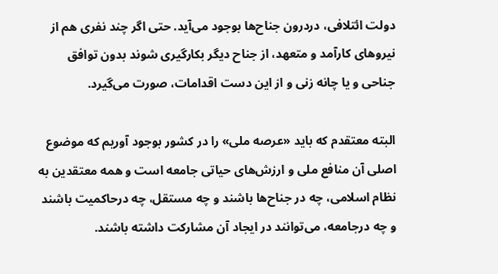دولت ائتلافی، دردرون جناح‌ها بوجود می‌آید. حتی اگر چند نفری هم از نیروهای کارآمد و متعهد، از جناح دیگر بکارگیری شوند بدون توافق جناحی و یا چانه زنی و از این دست اقدامات، صورت می‌گیرد.

البته معتقدم که باید «عرصه ملی» را در کشور بوجود آوریم که موضوع اصلی آن منافع ملی و ارزش‌های حیاتی جامعه است و همه معتقدین به نظام اسلامی، چه در جناح‌ها باشند و چه مستقل، چه درحاکمیت باشند و چه درجامعه، می‌توانند در ایجاد آن مشارکت داشته باشند.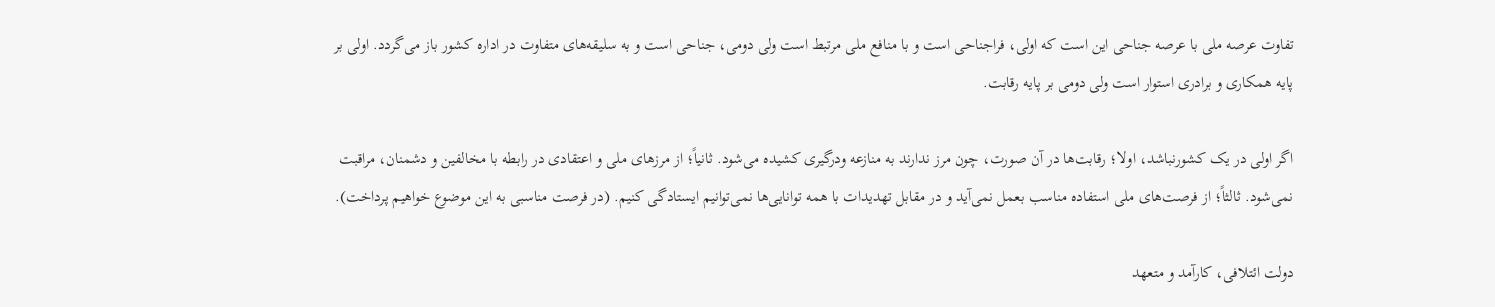تفاوت عرصه ملی با عرصه جناحی این است که اولی، فراجناحی است و با منافع ملی مرتبط است ولی دومی، جناحی است و به سلیقه‌های متفاوت در اداره کشور باز می‌گردد. اولی بر پایه همکاری و برادری استوار است ولی دومی بر پایه رقابت.

اگر اولی در یک کشورنباشد، اولا؛ رقابت‌ها در آن صورت، چون مرز ندارند به منازعه ودرگیری کشیده می‌شود. ثانیاً؛ از مرزهای ملی و اعتقادی در رابطه با مخالفین و دشمنان، مراقبت نمی‌شود. ثالثاً؛ از فرصت‌های ملی استفاده مناسب بعمل نمی‌آید و در مقابل تهدیدات با همه توانایی‌ها نمی‌توانیم ایستادگی کنیم. (در فرصت مناسبی به این موضوع خواهیم پرداخت).

دولت ائتلافی، کارآمد و متعهد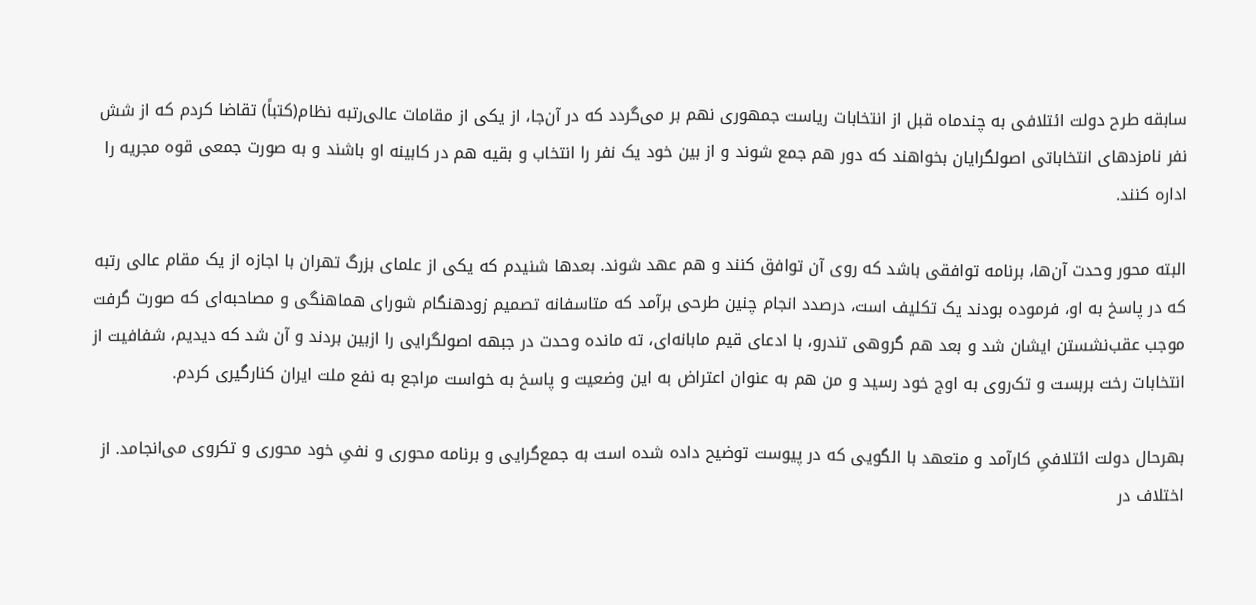سابقه طرح دولت ائتلافی به چندماه قبل از انتخابات ریاست جمهوری نهم بر می‌گردد که در آن‌جا، از یکی از مقامات عالی‌رتبه نظام(کتباً) تقاضا کردم که از شش نفر نامزدهای انتخاباتی اصولگرایان بخواهند که دور هم جمع شوند و از بین خود یک نفر را انتخاب و بقیه هم در کابینه او باشند و به صورت جمعی قوه مجریه را اداره کنند.

البته محور وحدت آن‌ها، برنامه توافقی باشد که روی آن توافق کنند و هم عهد شوند. بعدها شنیدم که یکی از علمای بزرگ تهران با اجازه از یک مقام عالی‌ رتبه که در پاسخ به او، فرموده بودند یک تکلیف است، درصدد انجام چنین طرحی برآمد که متاسفانه تصمیم زودهنگام شورای هماهنگی و مصاحبه‌ای که صورت گرفت موجب عقب‌نشستن ایشان شد و بعد هم گروهی تندرو، با ادعای قیم مابانه‌ای، ته مانده وحدت در جبهه اصولگرایی را ازبین بردند و آن شد که دیدیم، شفافیت از انتخابات رخت بربست و تک‌روی به اوج خود رسید و من هم به عنوان اعتراض به این وضعیت و پاسخ به خواست مراجع به نفع ملت ایران کنارگیری کردم.

بهرحال دولت ائتلافیِ کارآمد و متعهد با الگویی که در پیوست توضیح داده شده است به جمع‌گرایی و برنامه محوری و نفیِ خود محوری و تکروی می‌انجامد. از اختلاف در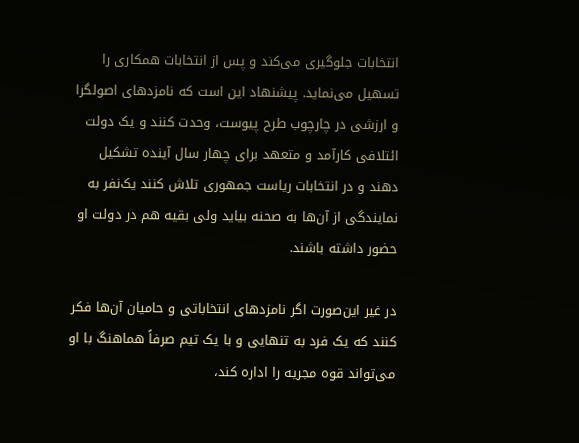انتخابات جلوگیری می‌کند و پس از انتخابات همکاری را تسهیل می‌نماید. پیشنهاد این است که نامزدهای اصولگرا و ارزشی در چارچوب طرح پیوست، وحدت کنند و یک دولت ائتلافی کارآمد و متعهد برای چهار سال آینده تشکیل دهند و در انتخابات ریاست جمهوری تلاش کنند یک‌نفر به نمایندگی از آن‌ها به صحنه بیاید ولی بقیه هم در دولت او حضور داشته باشند.

در غیر این‌صورت اگر نامزدهای انتخاباتی و حامیان آن‌ها فکر کنند که یک فرد به تنهایی و با یک تیم صرفاً هماهنگ با او می‌تواند قوه مجریه را اداره کند،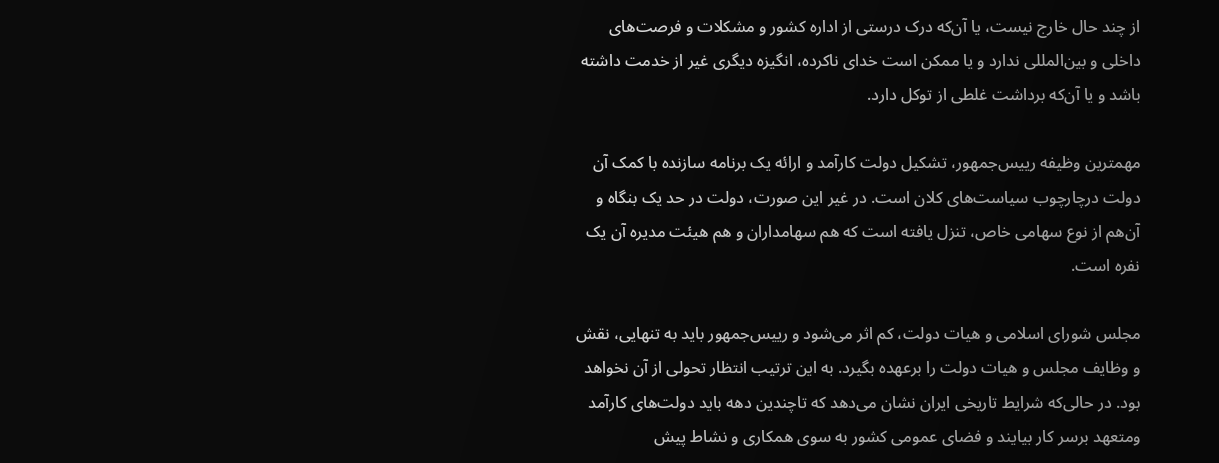از چند حال خارج نیست، یا آن‌که درک درستی از اداره کشور و مشکلات و فرصت‌های داخلی و بین‌المللی ندارد و یا ممکن است خدای ناکرده، انگیزه دیگری غیر از خدمت داشته باشد و یا آن‌که برداشت غلطی از توکل دارد.

مهمترین وظیفه رییس‌جمهور، تشکیل دولت کارآمد و ارائه یک برنامه سازنده با کمک آن دولت درچارچوب سیاست‌های کلان است. در غیر این صورت، دولت در حد یک بنگاه و آن‌هم از نوع سهامی خاص، تنزل یافته است که هم سهامداران و هم هیئت مدیره آن یک نفره است.

مجلس شورای اسلامی و هیات دولت، کم اثر می‌شود و رییس‌جمهور باید به تنهایی، نقش و وظایف مجلس و هیات دولت را برعهده بگیرد. به این ترتیب انتظار تحولی از آن نخواهد بود. در حالی‌که شرایط تاریخی ایران نشان می‌دهد که تاچندین دهه باید دولت‌های کارآمد ومتعهد برسر کار بیایند و فضای عمومی کشور به سوی همکاری و نشاط پیش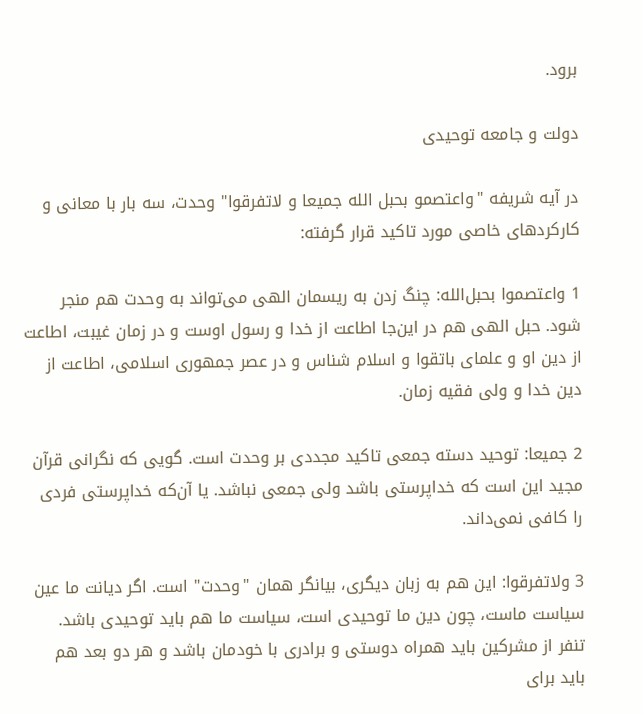برود.

دولت و جامعه توحیدی

در آیه شریفه "واعتصمو بحبل الله جمیعا و لاتفرقوا" وحدت، سه بار با معانی و کارکردهای خاصی مورد تاکید قرار گرفته:

1 واعتصموا بحبل‌الله: چنگ زدن به ریسمان الهی می‌تواند به وحدت هم منجر شود. حبل الهی هم در این‌جا اطاعت از خدا و رسول اوست و در زمان غیبت، اطاعت از دین او و علمای باتقوا و اسلام شناس و در عصر جمهوری اسلامی، اطاعت از دین خدا و ولی فقیه زمان.

2 جمیعا: توحید دسته جمعی تاکید مجددی بر وحدت است. گویی که نگرانی قرآن مجید این است که خداپرستی باشد ولی جمعی نباشد. یا آن‌که خداپرستی فردی را کافی نمی‌داند.

3 ولاتفرقوا: این هم به زبان دیگری، بیانگر همان "وحدت" است. اگر دیانت ما عین سیاست ماست، چون دین ما توحیدی است، سیاست ما هم باید توحیدی باشد. تنفر از مشرکین باید همراه دوستی و برادری با خودمان باشد و هر دو بعد هم باید برای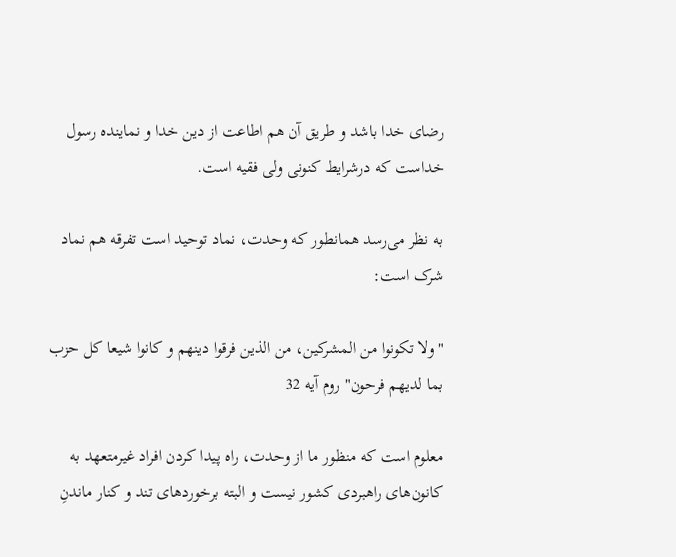رضای خدا باشد و طریق آن هم اطاعت از دین خدا و نماینده رسول خداست که درشرایط کنونی ولی فقیه است.

به نظر می‌رسد همانطور که وحدت، نماد توحید است تفرقه هم نماد شرک است:

"ولا تکونوا من المشرکین، من الذین فرقوا دینهم و کانوا شیعا کل حزب بما لدیهم فرحون" روم آیه ‌‌32

معلوم است که منظور ما از وحدت، راه پیدا کردن افراد غیرمتعهد به کانون‌های راهبردی کشور نیست و البته برخوردهای تند و کنار ماندنِ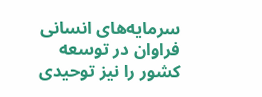سرمایه‌های انسانی فراوان در توسعه کشور را نیز توحیدی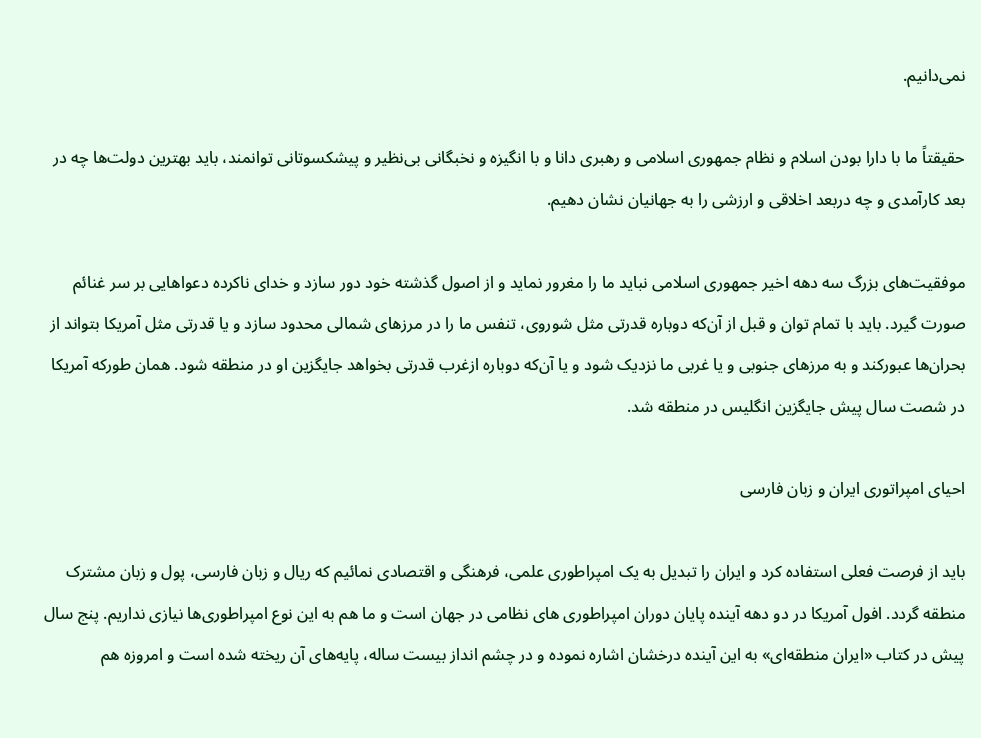نمی‌دانیم.

حقیقتاً ما با دارا بودن اسلام و نظام جمهوری اسلامی و رهبری دانا و با انگیزه و نخبگانی بی‌نظیر و پیشکسوتانی توانمند، باید بهترین دولت‌ها چه در بعد کارآمدی و چه دربعد اخلاقی و ارزشی را به جهانیان نشان دهیم.

موفقیت‌های بزرگ سه دهه اخیر جمهوری اسلامی نباید ما را مغرور نماید و از اصول گذشته خود دور سازد و خدای ناکرده دعواهایی بر سر غنائم صورت گیرد. باید با تمام توان و قبل از آن‌که دوباره قدرتی مثل شوروی، تنفس ما را در مرزهای شمالی محدود سازد و یا قدرتی مثل آمریکا بتواند از بحران‌ها عبورکند و به مرزهای جنوبی و یا غربی ما نزدیک شود و یا آن‌که دوباره ازغرب قدرتی بخواهد جایگزین او در منطقه شود. همان طورکه آمریکا در شصت سال پیش جایگزین انگلیس در منطقه شد.

احیای امپراتوری ایران و زبان فارسی

باید از فرصت فعلی استفاده کرد و ایران را تبدیل به یک امپراطوری علمی، فرهنگی و اقتصادی نمائیم که ریال و زبان فارسی، پول و زبان مشترک منطقه گردد. افول آمریکا در دو دهه آینده پایان دوران امپراطوری ‌های نظامی در جهان است و ما هم به این نوع امپراطوری‌ها نیازی نداریم. پنج سال پیش در کتاب «ایران منطقه‌ای» به این آینده درخشان اشاره نموده و در چشم انداز بیست ساله، پایه‌های آن ریخته شده است و امروزه هم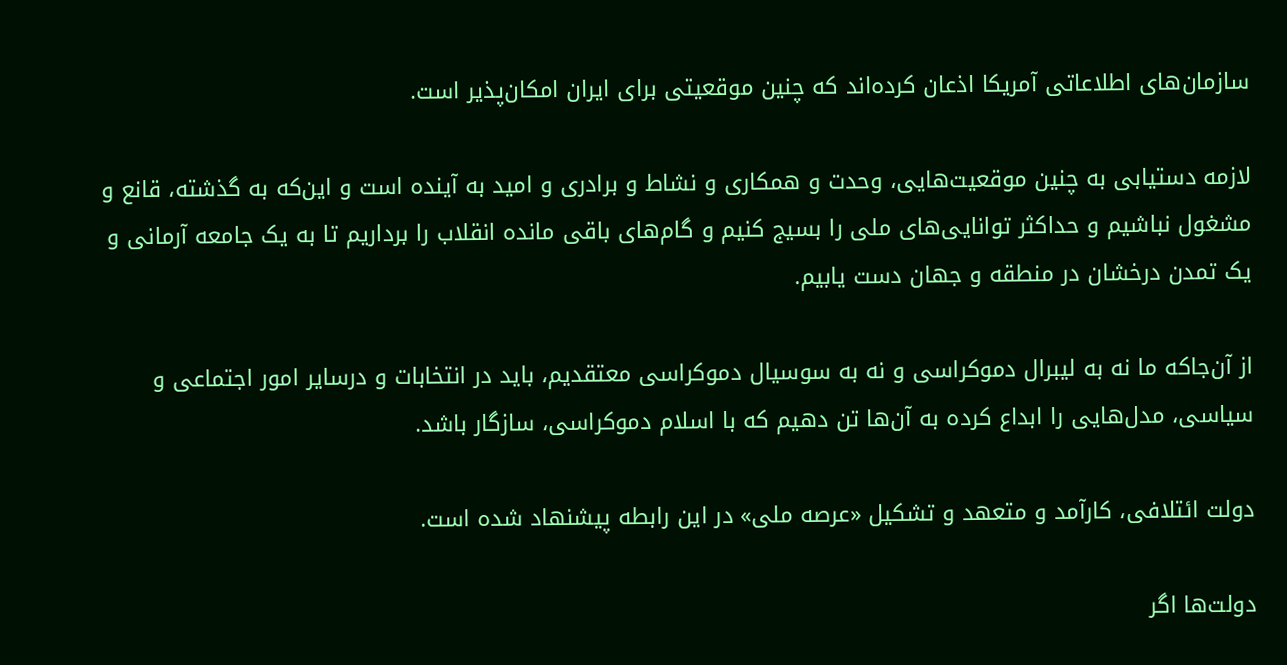سازمان‌های اطلاعاتی آمریکا اذعان کرده‌اند که چنین موقعیتی برای ایران امکان‌پذیر است.

لازمه دستیابی به چنین موقعیت‌هایی، وحدت و همکاری و نشاط و برادری و امید به آینده است و این‌که به گذشته، قانع و مشغول نباشیم و حداکثر توانایی‌های ملی را بسیج کنیم و گام‌های باقی مانده انقلاب را برداریم تا به یک جامعه آرمانی و یک تمدن درخشان در منطقه و جهان دست یابیم.

از آن‌جاکه ما نه به لیبرال دموکراسی و نه به سوسیال دموکراسی معتقدیم، باید در انتخابات و درسایر امور اجتماعی و سیاسی، مدل‌هایی را ابداع کرده به آن‌ها تن دهیم که با اسلام دموکراسی، سازگار باشد.

دولت ائتلافی، کارآمد و متعهد و تشکیل «عرصه ملی» در این رابطه پیشنهاد شده است.

دولت‌ها اگر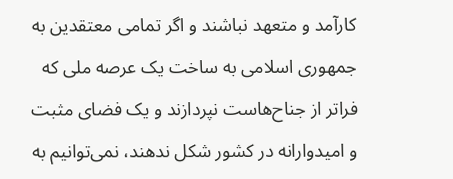کارآمد و متعهد نباشند و اگر تمامی معتقدین به جمهوری اسلامی به ساخت یک عرصه ملی که فراتر از جناح‌هاست نپردازند و یک فضای مثبت و امیدوارانه در کشور شکل ندهند، نمی‌توانیم به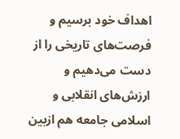اهداف خود برسیم و فرصت‌های تاریخی را از دست می‌دهیم و ارزش‌های انقلابی و اسلامی جامعه هم ازبین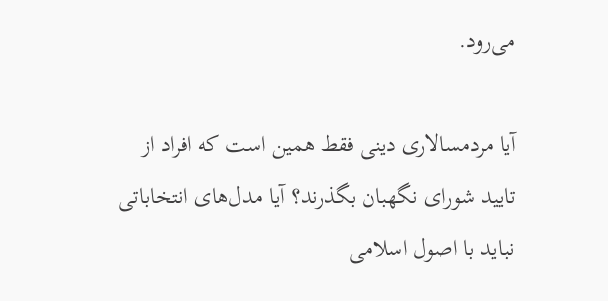می‌رود.

آیا مردمسالاری دینی فقط همین است که افراد از تایید شورای نگهبان بگذرند؟ آیا مدل‌های انتخاباتی نباید با اصول اسلامی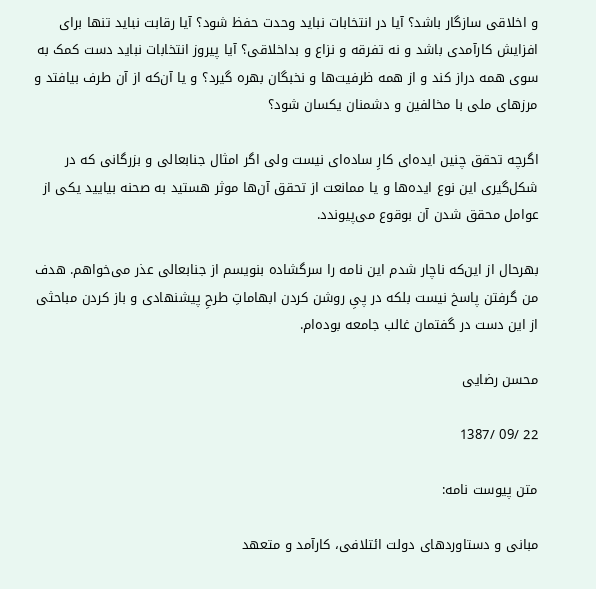و اخلاقی سازگار باشد؟ آیا در انتخابات نباید وحدت حفظ شود؟ آیا رقابت نباید تنها برای افزایش کارآمدی باشد و نه تفرقه و نزاع و بداخلاقی؟ آیا پیروز انتخابات نباید دست کمک به سوی همه دراز کند و از همه ظرفیت‌ها و نخبگان بهره‌ گیرد؟ و یا آن‌که از آن طرف بیافتد و مرزهای ملی با مخالفین و دشمنان یکسان شود؟

اگرچه تحقق چنین ایده‌ای کارِ ساده‌ای نیست ولی اگر امثال جنابعالی و بزرگانی که در شکل‌گیری این نوع ایده‌ها و یا ممانعت از تحقق آن‌ها موثر هستید به صحنه بیایید یکی از عوامل محقق شدن آن بوقوع می‌پیوندد.

بهرحال از این‌که ناچار شدم این نامه را سرگشاده بنویسم از جنابعالی عذر می‌خواهم. هدف من گرفتن پاسخ نیست بلکه در پیِ روشن کردن ابهاماتِ طرحِ پیشنهادی و باز کردن مباحثی از این دست در گفتمان غالب جامعه بوده‌ام.

محسن رضایی

22 /09 /1387

متن پیوست نامه:

مبانی و دستاوردهای دولت ائتلافی، کارآمد و متعهد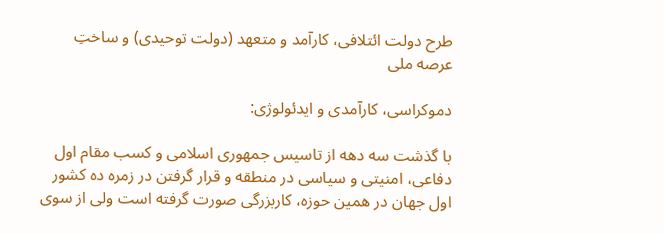طرح دولت ائتلافی، کارآمد و متعهد (دولت توحیدی) و ساختِ عرصه ملی

دموکراسی، کارآمدی و ایدئولوژی:

با گذشت سه دهه از تاسیس جمهوری اسلامی و کسب مقام اول دفاعی، امنیتی و سیاسی در منطقه و قرار گرفتن در زمره ده کشور اول جهان در همین حوزه، کاربزرگی صورت گرفته است ولی از سوی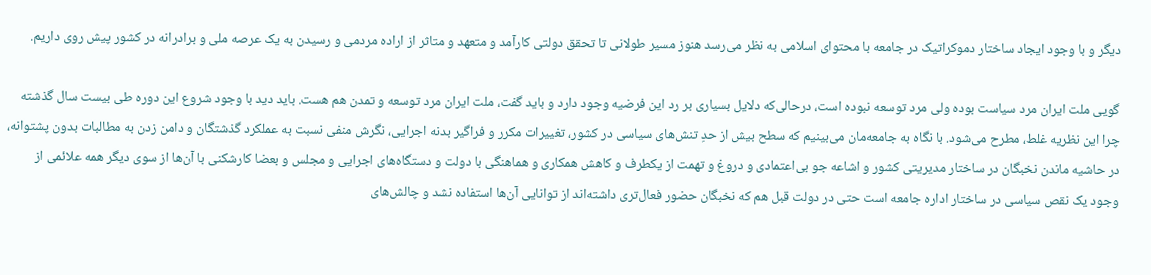دیگر و با وجود ایجاد ساختار دموکراتیک در جامعه با محتوای اسلامی به نظر می‌رسد هنوز مسیر طولانی تا تحقق دولتی کارآمد و متعهد و متاثر از اراده مردمی و رسیدن به یک عرصه ملی و برادرانه در کشور پیش روی داریم.

گویی ملت ایران مرد سیاست بوده ولی مرد توسعه نبوده است، درحالی‌که دلایل بسیاری بر رد این فرضیه وجود دارد و باید گفت، ملت ایران مرد توسعه و تمدن هم هست. باید دید با وجود شروع این دوره طی بیست سال گذشته چرا این نظریه غلط، مطرح می‌شود. با نگاه به جامعه‌مان می‌بینیم که سطح بیش از حدِ تنش‌های سیاسی در کشور، تغییرات مکرر و فراگیر بدنه اجرایی، نگرش منفی نسبت به عملکرد گذشتگان و دامن‌ زدن به مطالبات بدون پشتوانه، در حاشیه ماندن نخبگان در ساختار مدیریتی کشور و اشاعه جو بی‌اعتمادی و دروغ و تهمت از یکطرف و کاهش همکاری و هماهنگی با دولت و دستگاه‌های اجرایی و مجلس و بعضا کارشکنی با آن‌ها از سوی دیگر همه علائمی از وجود یک نقص سیاسی در ساختار اداره جامعه است حتی در دولت قبل هم که نخبگان حضور فعال‌تری داشته‌اند از توانایی آن‌ها استفاده نشد و چالش‌های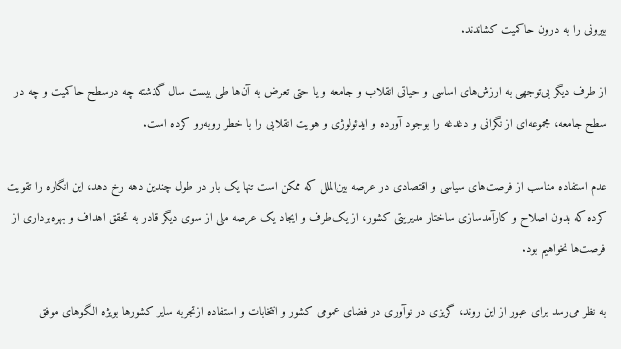بیرونی را به درون حاکمیت کشاندند.

از طرف دیگر بی‌توجهی به ارزش‌های اساسی و حیاتی انقلاب و جامعه و یا حتی تعرض به آن‌ها طی بیست سال گذشته چه درسطح حاکمیت و چه در سطح جامعه، مجموعه‌ای از نگرانی و دغدغه را بوجود آورده و ایدئولوژی و هویت انقلابی را با خطر روبه‌رو کرده است.

عدم استفاده مناسب از فرصت‌های سیاسی و اقتصادی در عرصه بین‌الملل که ممکن است تنها یک بار در طول چندین دهه رخ دهد، این انگاره را تقویت کرده که بدون اصلاح و کارآمدسازی ساختار مدیریتی کشور، از یک‌طرف و ایجاد یک عرصه ملی از سوی دیگر قادر به تحقق اهداف و بهره‌برداری از فرصت‌ها نخواهیم بود.

به نظر می‌رسد برای عبور از این روند، گریزی در نوآوری در فضای عمومی کشور و انتخابات و استفاده ازتجربه سایر کشورها بویژه الگوهای موفق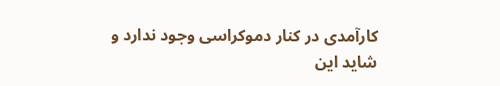کارآمدی در کنار دموکراسی وجود ندارد و شاید این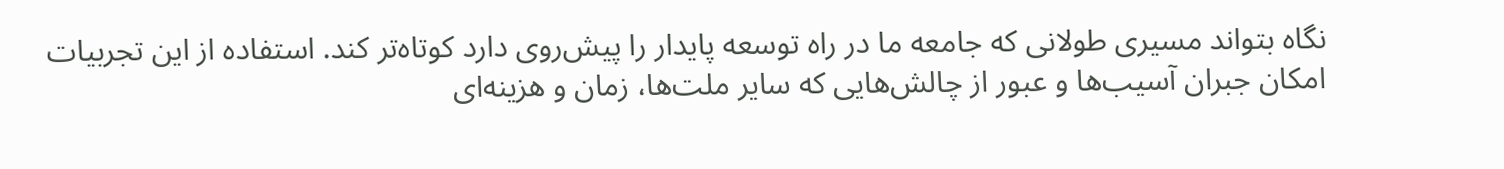نگاه بتواند مسیری طولانی که جامعه ما در راه توسعه پایدار را پیش‌روی دارد کوتاه‌تر کند. استفاده از این تجربیات امکان جبران آسیب‌ها و عبور از چالش‌هایی که سایر ملت‌ها، زمان و هزینه‌ای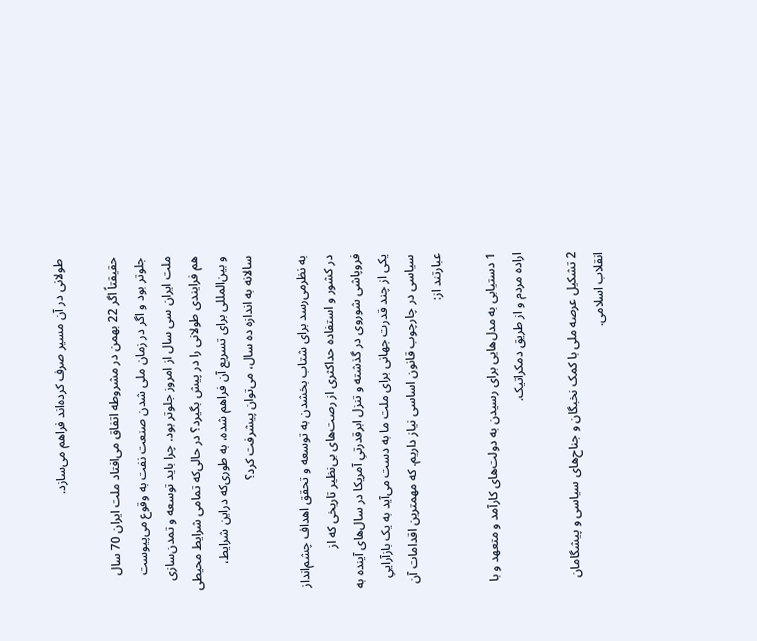طولانی در آن مسیر صرف کرده‌اند فراهم می‌سازد.

حقیقتاً اگر ‌22 بهمن در مشروطه اتفاق می‌افتاد ملت ایران ‌70 سال جلوتر بود و اگر در زمان ملی شدن صنعت نفت به وقوع می‌پیوست ملت ایران سی سال از امروز جلوتر ‌بود. چرا باید توسعه و تمدن‌سازی هم فرایندی طولانی را در پیش بگیرد؟ در حالی‌که تمامی شرایط محیطی و بین‌المللی برای تسریع آن فراهم شده، به طوری‌که دراین شرایط، سالانه به اندازه ده سال، می‌توان پیشرفت کرد؟

به نظرمی‌رسد برای شتاب بخشدن به توسعه و تحقق اهداف چشم‌انداز در کشور و استفاده حداکثری از رصت‌های بی‌نظیر تاریخی که از فروپاشی شوروی در گذشته و تنزل ابرقدرتیِ آمریکا در سال‌های آینده به یکی از چند قدرت جهانی برای ملت ما به دست می‌آید به یک بازآراییِ سیاسی در چارچوب قانون اساسی نیاز داریم. که مهمترین اقدامات آن عبارتند از:

1 دستیابی به مدل‌هایی برای رسیدن به دولت‌های کارآمد و متعهد و با اراده مردم و از طریق دمکراتیک.

2 تشکیل عرصه ملی با کمک نخبگان و جناح‌های سیاسی و پیشگامان انقلاب اسلامی.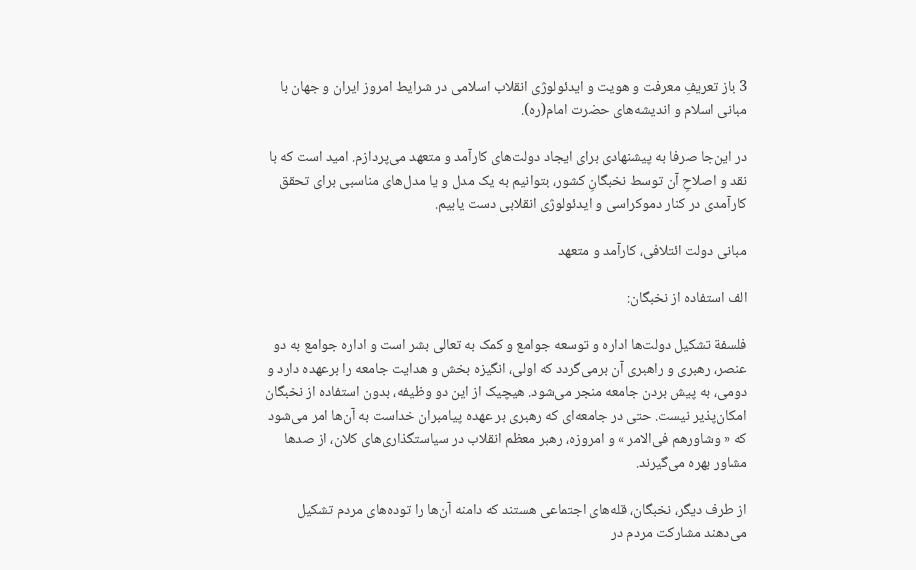3 باز تعریفِ معرفت و هویت و ایدئولوژی انقلاب اسلامی در شرایط امروز ایران و جهان با مبانی اسلام و اندیشه‌های حضرت امام(ره).

در این‌جا صرفا به پیشنهادی برای ایجاد دولت‌های کارآمد و متعهد می‌پردازم. امید است که با نقد و اصلاحِ آن توسط نخبگانِ کشور، بتوانیم به یک مدل و یا مدل‌های مناسبی برای تحقق کارآمدی در کنار دموکراسی و ایدئولوژی انقلابی دست یابیم.

مبانی دولت ائتلافی، کارآمد و متعهد

الف استفاده از نخبگان:

فلسفة تشکیل دولت‌ها اداره و توسعه جوامع و کمک به تعالی بشر است و اداره جوامع به دو عنصر، رهبری و راهبری آن برمی‌گردد که اولی، انگیزه بخش و هدایت جامعه را برعهده دارد و دومی، به پیش بردن جامعه منجر می‌شود. هیچیک از این دو وظیفه، بدون استفاده از نخبگان امکان‌پذیر نیست. حتی در جامعه‌ای که رهبری بر عهده پیامبران خداست به آن‌ها امر می‌شود که « وشاورهم فی‌الامر » و امروزه، رهبر معظم انقلاب در سیاستگذاری‌های کلان، از صدها مشاور بهره می‌گیرند.

از طرف دیگر، نخبگان، قله‌های اجتماعی هستند که دامنه آن‌ها را توده‌های مردم تشکیل می‌دهند مشارکت مردم در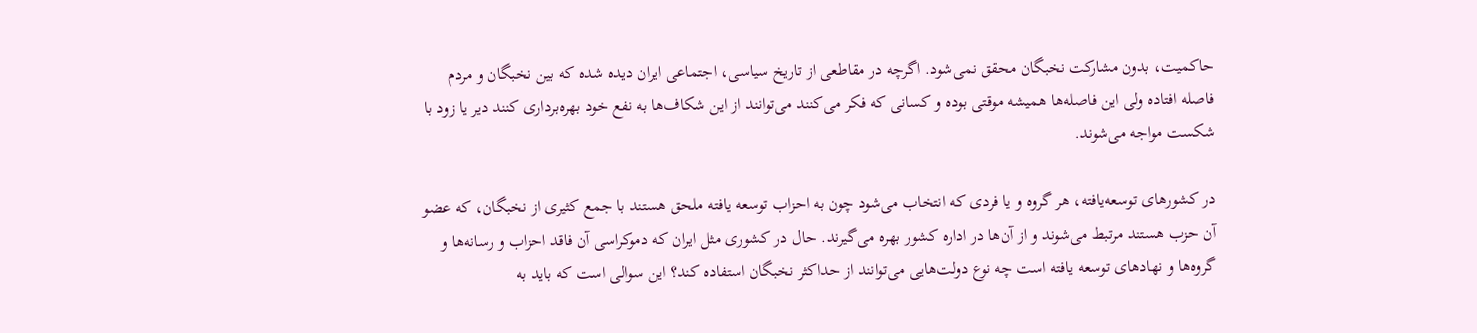حاکمیت، بدون مشارکت نخبگان محقق نمی‌شود. اگرچه در مقاطعی از تاریخ سیاسی، اجتماعی ایران دیده شده که بین نخبگان و مردم فاصله افتاده ولی این فاصله‌ها همیشه موقتی بوده و کسانی که فکر می‌کنند می‌توانند از این شکاف‌ها به نفع خود بهره‌برداری کنند دیر یا زود با شکست مواجه می‌شوند.

در کشورهای توسعه‌یافته، هر گروه و یا فردی که انتخاب می‌شود چون به احزاب توسعه‌ یافته ملحق هستند با جمع کثیری از نخبگان، که عضو آن حزب هستند مرتبط می‌شوند و از آن‌ها در اداره کشور بهره می‌گیرند. حال در کشوری مثل ایران که دموکراسی آن فاقد احزاب و رسانه‌ها و گروه‌ها و نهادهای توسعه ‌یافته است چه نوع دولت‌هایی می‌توانند از حداکثر نخبگان استفاده کند؟ این سوالی است که باید به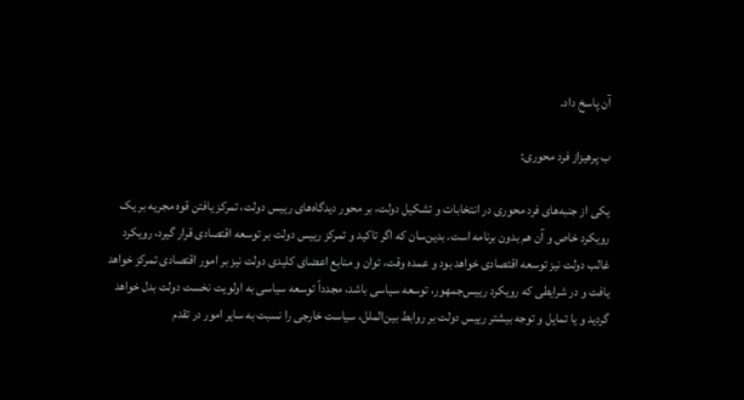آن پاسخ داد.

ب پرهیزاز فرد محوری:

یکی از جنبه‌های فرد محوری در انتخابات و تشکیل دولت، بر محور دیدگاه‌های رییس دولت، تمرکز یافتن قوه مجریه بر یک رویکرد خاص و آن هم بدون برنامه است. بدین‌سان که اگر تاکید و تمرکز رییس دولت بر توسعه اقتصادی قرار گیرد، رویکرد غالب دولت نیز توسعه اقتصادی خواهد بود و عمده وقت، توان و منابع اعضای کلیدی دولت نیز بر امور اقتصادی تمرکز خواهد یافت و در شرایطی که رویکرد رییس‌جمهور، توسعه سیاسی باشد، مجدداً توسعه سیاسی به اولویت نخست دولت بدل خواهد گردید و یا تمایل و توجه بیشتر رییس دولت بر روابط بین‌الملل، سیاست خارجی را نسبت به سایر امور در تقدم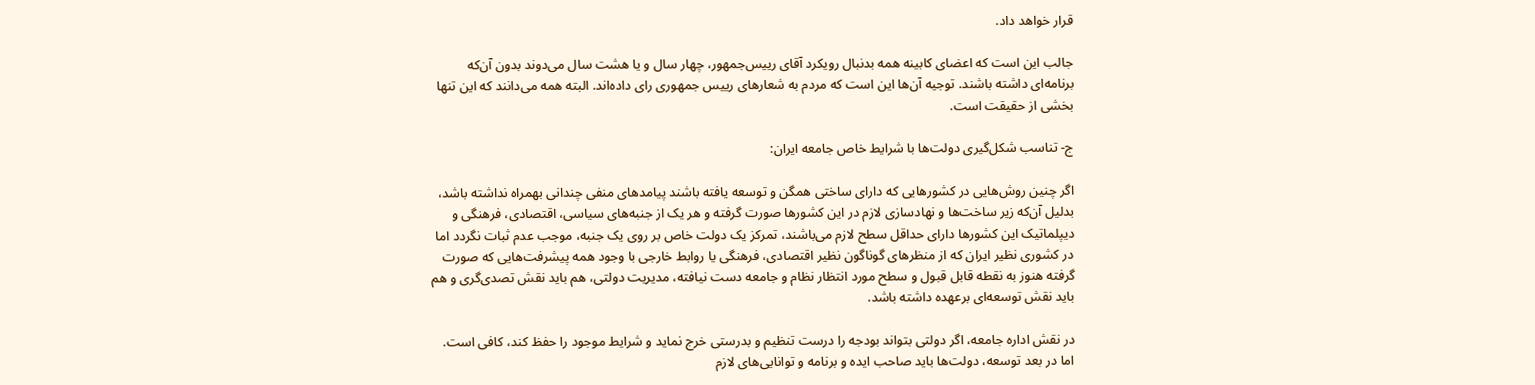قرار خواهد داد.

جالب این است که اعضای کابینه همه بدنبال رویکرد آقای رییس‌جمهور، چهار سال و یا هشت سال می‌دوند بدون آن‌که برنامه‌ای داشته باشند. توجیه آن‌ها این است که مردم به شعارهای رییس‌ جمهوری رای داده‌اند. البته همه می‌دانند که این تنها بخشی از حقیقت است.

ج- تناسب شکل‌گیری دولت‌ها با شرایط خاص جامعه ایران:

اگر چنین روش‌هایی در کشورهایی که دارای ساختی همگن و توسعه‌ یافته باشند پیامدهای منفی چندانی بهمراه نداشته باشد، بدلیل آن‌که زیر ساخت‌ها و نهادسازی لازم در این کشورها صورت گرفته و هر یک از جنبه‌های سیاسی، اقتصادی، فرهنگی و دیپلماتیک این کشورها دارای حداقل سطح لازم می‌باشند، تمرکز یک دولت خاص بر روی یک جنبه، موجب عدم ثبات نگردد اما در کشوری نظیر ایران که از منظرهای گوناگون نظیر اقتصادی، فرهنگی یا روابط خارجی با وجود همه پیشرفت‌هایی که صورت گرفته هنوز به نقطه قابل قبول و سطح مورد انتظار نظام و جامعه دست نیافته، مدیریت دولتی، هم باید نقش تصدی‌گری و هم باید نقش توسعه‌ای برعهده داشته باشد.

در نقش اداره جامعه، اگر دولتی بتواند بودجه را درست تنظیم و بدرستی خرج نماید و شرایط موجود را حفظ کند، کافی است. اما در بعد توسعه، دولت‌ها باید صاحب ایده و برنامه و توانایی‌های لازم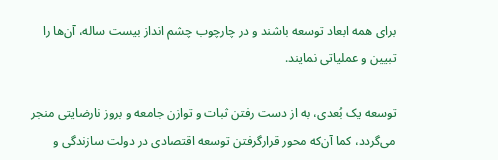برای همه ابعاد توسعه باشند و در چارچوب چشم انداز بیست ساله، آن‌ها را تبیین و عملیاتی نمایند.

توسعه یک بُعدی، به از دست رفتن ثبات و توازن جامعه و بروز نارضایتی منجر می‌گردد، کما آن‌که محور قرارگرفتن توسعه اقتصادی در دولت سازندگی و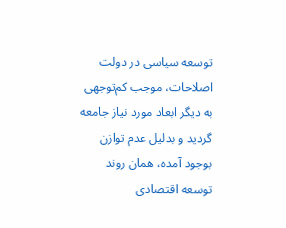توسعه سیاسی در دولت اصلاحات، موجب کم‌توجهی به دیگر ابعاد مورد نیاز جامعه گردید و بدلیل عدم توازن بوجود آمده، همان روند توسعه اقتصادی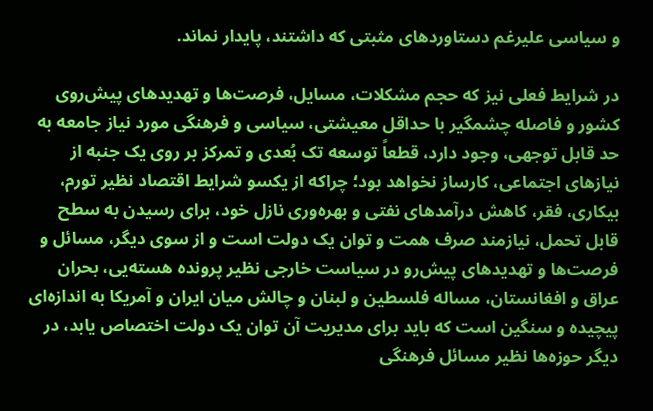و سیاسی علیرغم دستاوردهای مثبتی که داشتند، پایدار نماند.

در شرایط فعلی نیز که حجم مشکلات، مسایل، فرصت‌ها و تهدیدهای پیش‌روی کشور و فاصله چشمگیر با حداقل معیشتی، سیاسی و فرهنگی مورد نیاز جامعه به حد قابل توجهی، وجود دارد، قطعاً توسعه تک بُعدی و تمرکز بر روی یک جنبه از نیازهای اجتماعی، کارساز نخواهد بود؛ چراکه از یکسو شرایط اقتصاد نظیر تورم، بیکاری، فقر، کاهش درآمدهای نفتی و بهره‌وری نازل خود، برای رسیدن به سطح قابل تحمل، نیازمند صرف همت و توان یک دولت است و از سوی دیگر، مسائل و فرصت‌ها و تهدیدهای پیش‌رو در سیاست خارجی نظیر پرونده‌ هسته‌یی، بحران عراق و افغانستان، مساله فلسطین و لبنان و چالش میان ایران و آمریکا به اندازه‌ای پیچیده و سنگین است که باید برای مدیریت آن توان یک دولت اختصاص یابد، در دیگر حوزه‌ها نظیر مسائل فرهنگی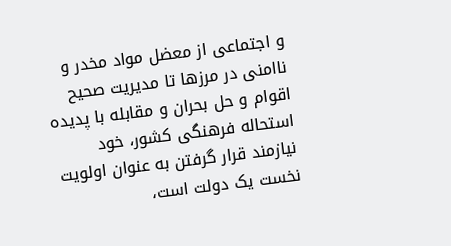و اجتماعی از معضل مواد مخدر و ناامنی در مرزها تا مدیریت صحیح اقوام و حل بحران و مقابله با پدیده استحاله فرهنگی کشور، خود نیازمند قرار گرفتن به عنوان اولویت نخست یک دولت است،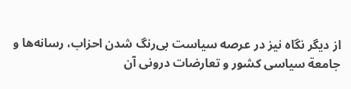از دیگر نگاه نیز در عرصه سیاست بی‌رنگ شدن احزاب، رسانه‌ها و جامعة سیاسی کشور و تعارضات درونی آن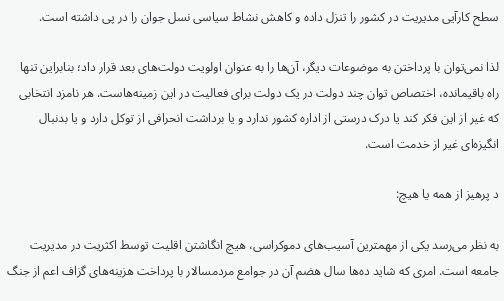سطح کارآیی مدیریت در کشور را تنزل داده و کاهش نشاط سیاسی نسل جوان را در پی داشته است.

لذا نمی‌توان با پرداختن به موضوعات دیگر، آن‌ها را به عنوان اولویت دولت‌های بعد قرار داد؛ بنابراین تنها راه باقیمانده، اختصاص توان چند دولت در یک دولت برای فعالیت در این زمینه‌هاست. هر نامزد انتخابی که غیر از این فکر کند یا درک درستی از اداره کشور ندارد و یا برداشت انحرافی از توکل دارد و یا بدنبال انگیزه‌ای غیر از خدمت است.

د پرهیز از همه یا هیچ:

به نظر می‌رسد یکی از مهمترین آسیب‌های دموکراسی، هیچ انگاشتن اقلیت توسط اکثریت در مدیریت جامعه است. امری که شاید ده‌ها سال هضم آن در جوامع مردمسالار با پرداخت هزینه‌های گزاف اعم از جنگ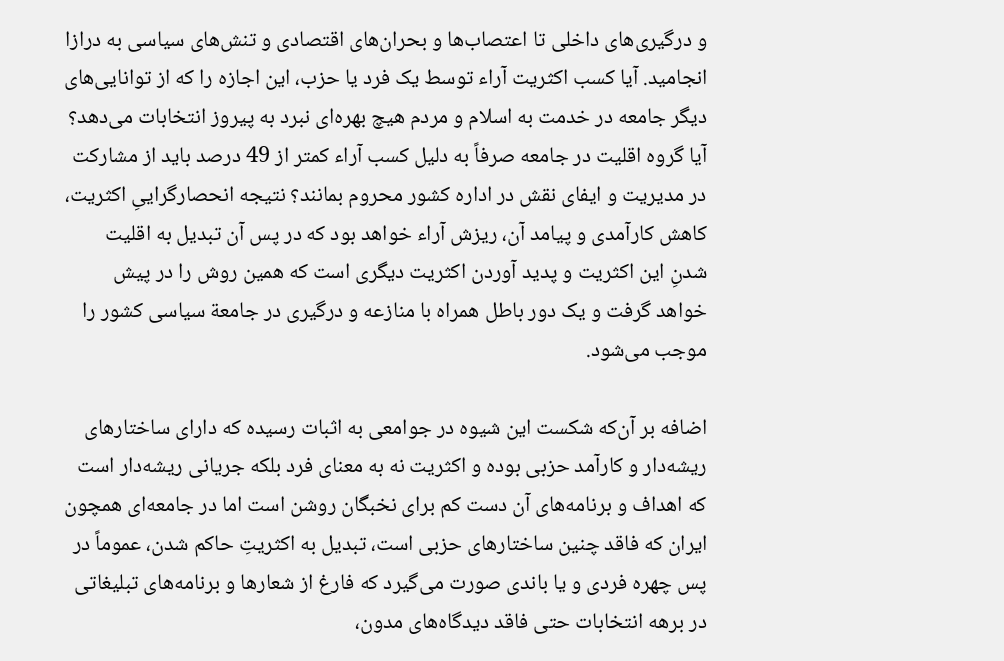و درگیری‌های داخلی تا اعتصاب‌ها و بحران‌های اقتصادی و تنش‌های سیاسی به درازا انجامید. آیا کسب اکثریت آراء توسط یک فرد یا حزب، این اجازه را که از توانایی‌های دیگر جامعه در خدمت به اسلام و مردم هیچ بهره‌ای نبرد به پیروز انتخابات می‌دهد؟ آیا گروه اقلیت در جامعه صرفاً به دلیل کسب آراء کمتر از ‌49 درصد باید از مشارکت در مدیریت و ایفای نقش در اداره کشور محروم بمانند؟ نتیجه انحصارگراییِ اکثریت، کاهش کارآمدی و پیامد آن، ریزش آراء خواهد بود که در پس آن تبدیل به اقلیت شدنِ این اکثریت و پدید آوردن اکثریت دیگری است که همین روش را در پیش خواهد گرفت و یک دور باطل همراه با منازعه و درگیری در جامعة سیاسی کشور را موجب می‌شود.

اضافه بر آن‌که شکست این شیوه در جوامعی به اثبات رسیده که دارای ساختارهای ریشه‌دار و کارآمد حزبی بوده و اکثریت نه به معنای فرد بلکه جریانی ریشه‌دار است که اهداف و برنامه‌های آن دست کم برای نخبگان روشن است اما در جامعه‌ای همچون ایران که فاقد چنین ساختارهای حزبی است، تبدیل به اکثریتِ حاکم شدن، عموماً در پس چهره فردی و یا باندی صورت می‌گیرد که فارغ از شعارها و برنامه‌های تبلیغاتی در برهه انتخابات حتی فاقد دیدگاه‌های مدون،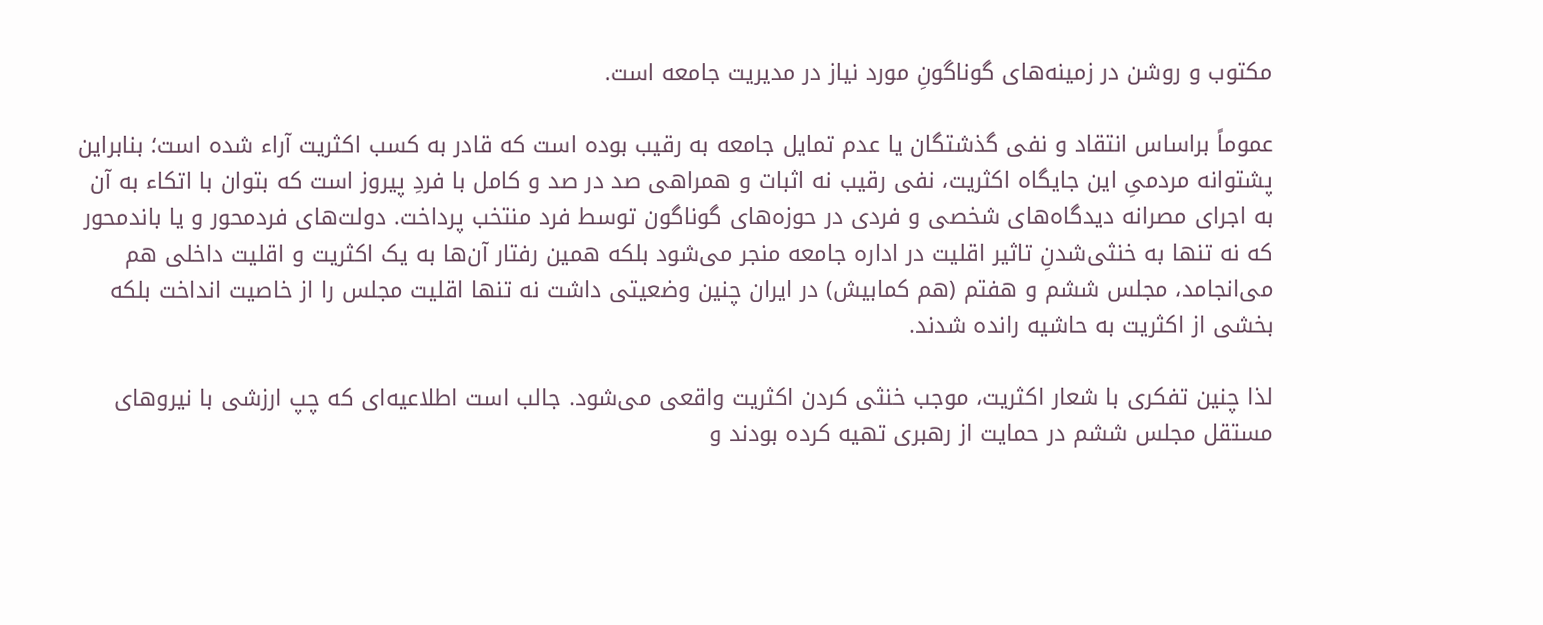مکتوب و روشن در زمینه‌های گوناگونِ مورد نیاز در مدیریت جامعه است.

عموماً براساس انتقاد و نفی گذشتگان یا عدم تمایل جامعه به رقیب بوده است که قادر به کسب اکثریت آراء شده است؛ بنابراین پشتوانه مردمیِ این جایگاه اکثریت، نفی رقیب نه اثبات و همراهی صد در صد و کامل با فردِ پیروز است که بتوان با اتکاء به آن به اجرای مصرانه دیدگاه‌های شخصی و فردی در حوزه‌های گوناگون توسط فرد منتخب پرداخت. دولت‌های فردمحور و یا باندمحور که نه تنها به خنثی‌شدنِ تاثیر اقلیت در اداره جامعه منجر می‌شود بلکه همین رفتار آن‌ها به یک اکثریت و اقلیت داخلی هم می‌انجامد، مجلس ششم و هفتم (هم کمابیش) در ایران چنین وضعیتی داشت نه تنها اقلیت مجلس را از خاصیت انداخت بلکه بخشی از اکثریت به حاشیه رانده شدند.

لذا چنین تفکری با شعار اکثریت، موجب خنثی کردن اکثریت واقعی می‌شود. جالب است اطلاعیه‌ای که چپ ارزشی با نیروهای مستقل مجلس ششم در حمایت از رهبری تهیه کرده بودند و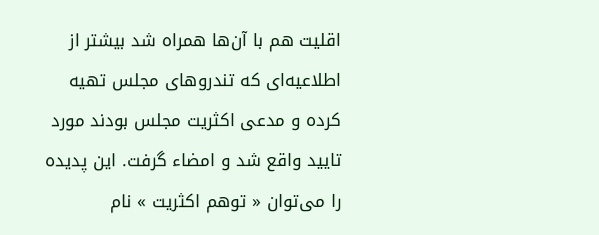اقلیت هم با آن‌ها همراه شد بیشتر از اطلاعیه‌ای که تندروهای مجلس تهیه کرده و مدعی اکثریت مجلس بودند مورد تایید واقع شد و امضاء گرفت. این پدیده را می‌توان « توهم اکثریت » نام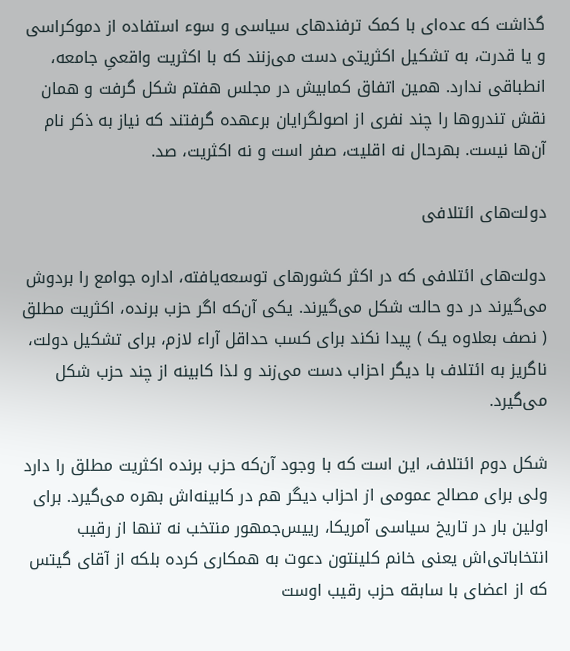گذاشت که عده‌ای با کمک ترفندهای سیاسی و سوء استفاده از دموکراسی و یا قدرت، به تشکیل اکثریتی دست می‌زنند که با اکثریت واقعیِ جامعه، انطباقی ندارد. همین اتفاق کمابیش در مجلس هفتم شکل گرفت و همان نقش تندروها را چند نفری از اصولگرایان برعهده گرفتند که نیاز به ذکر نام آن‌ها نیست. بهرحال نه اقلیت، صفر است و نه اکثریت، صد.

دولت‌های ائتلافی

دولت‌های ائتلافی که در اکثر کشورهای توسعه‌یافته، اداره جوامع را بردوش می‌گیرند در دو حالت شکل می‌گیرند. یکی آن‌که اگر حزب برنده، اکثریت مطلق ( نصف بعلاوه یک ) پیدا نکند برای کسب حداقل آراء لازم، برای تشکیل دولت، ناگریز به ائتلاف با دیگر احزاب دست می‌زند و لذا کابینه از چند حزب شکل می‌گیرد.

شکل دوم ائتلاف، این است که با وجود آن‌که حزب برنده اکثریت مطلق را دارد ولی برای مصالح عمومی از احزاب دیگر هم در کابینه‌اش بهره می‌گیرد. برای اولین بار در تاریخ سیاسی آمریکا، رییس‌جمهور منتخب نه تنها از رقیب انتخاباتی‌اش یعنی خانم کلینتون دعوت به همکاری کرده بلکه از آقای گیتس که از اعضای با سابقه حزب رقیب اوست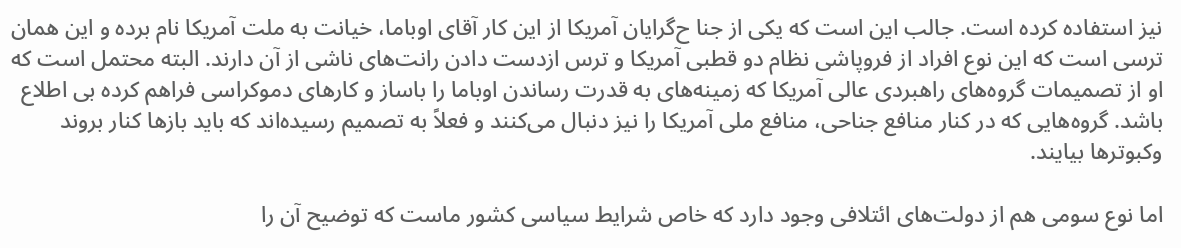نیز استفاده کرده است. جالب این است که یکی از جنا ح‌گرایان آمریکا از این کار آقای اوباما، خیانت به ملت آمریکا نام برده و این همان ترسی است که این نوع افراد از فروپاشی نظام دو قطبی آمریکا و ترس ازدست دادن رانت‌های ناشی از آن دارند. البته محتمل است که او از تصمیمات گروه‌های راهبردی عالی آمریکا که زمینه‌های به قدرت رساندن اوباما را باساز و کارهای دموکراسی فراهم کرده بی اطلاع باشد. گروه‌هایی که در کنار منافع جناحی، منافع ملی آمریکا را نیز دنبال می‌کنند و فعلاً به تصمیم رسیده‌اند که باید بازها کنار بروند وکبوترها بیایند.

اما نوع سومی هم از دولت‌های ائتلافی وجود دارد که خاص شرایط سیاسی کشور ماست که توضیح آن را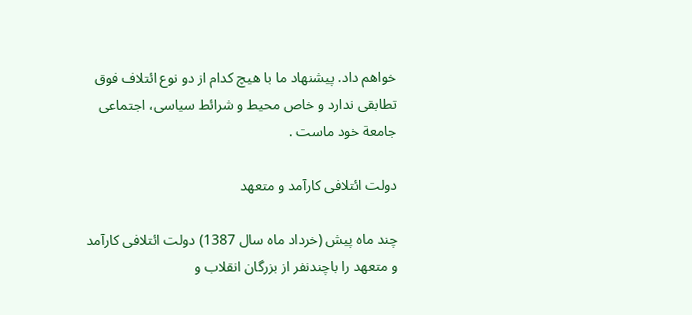خواهم داد. پیشنهاد ما با هیچ کدام از دو نوع ائتلاف فوق تطابقی ندارد و خاص محیط و شرائط سیاسی، اجتماعی جامعة خود ماست .

دولت ائتلافی کارآمد و متعهد

چند ماه پیش (خرداد ماه سال ‌1387) دولت ائتلافی کارآمد و متعهد را باچندنفر از بزرگان انقلاب و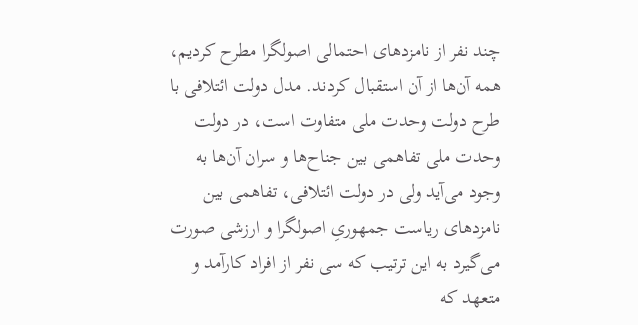چند نفر از نامزدهای احتمالی اصولگرا مطرح کردیم، همه آن‌ها از آن استقبال کردند. مدل دولت ائتلافی با طرح دولت وحدت ملی متفاوت است، در دولت وحدت ملی تفاهمی بین جناح‌ها و سران آن‌ها به وجود می‌آید ولی در دولت ائتلافی، تفاهمی بین نامزدهای ریاست جمهوریِ اصولگرا و ارزشی صورت می‌گیرد به این ترتیب که سی نفر از افراد کارآمد و متعهد که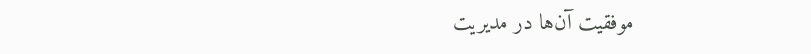موفقیت آن‌ها در مدیریت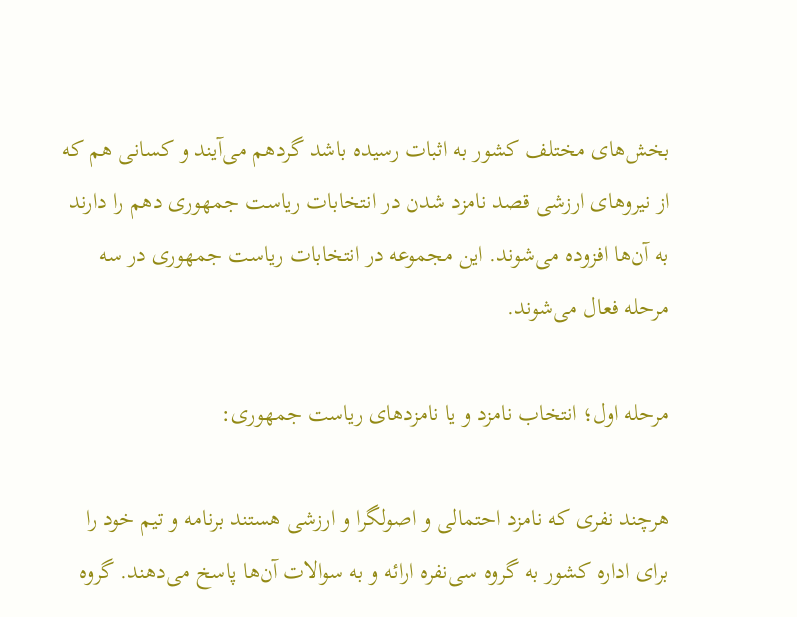بخش‌های مختلف کشور به اثبات رسیده باشد گردهم می‌آیند و کسانی هم که از نیروهای ارزشی قصد نامزد شدن در انتخابات ریاست جمهوری دهم را دارند به آن‌ها افزوده می‌شوند. این مجموعه در انتخابات ریاست جمهوری در سه مرحله فعال می‌شوند.

مرحله اول؛ انتخاب نامزد و یا نامزدهای ریاست جمهوری:

هرچند نفری که نامزد احتمالی و اصولگرا و ارزشی هستند برنامه و تیم خود را برای اداره کشور به گروه سی‌نفره ارائه و به سوالات آن‌ها پاسخ می‌دهند. گروه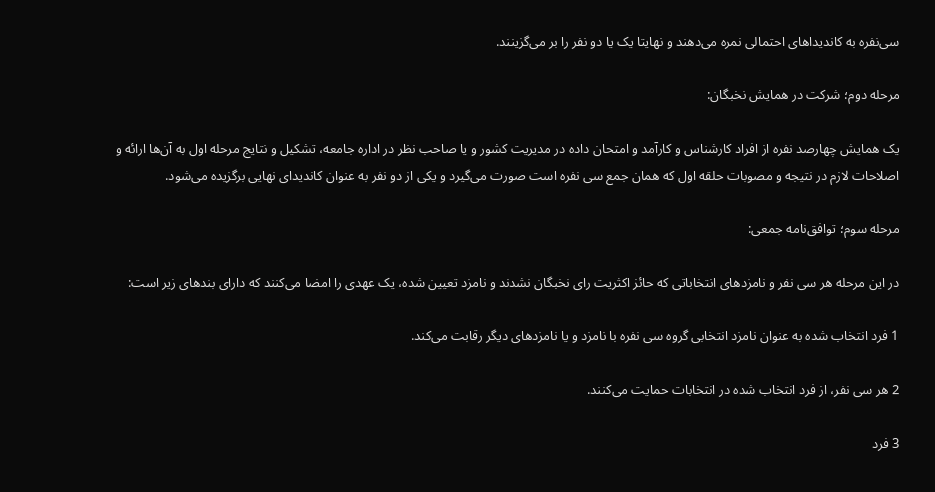سی‌نفره به کاندیداهای احتمالی نمره می‌دهند و نهایتا یک یا دو نفر را بر می‌گزینند.

مرحله دوم؛ شرکت در همایش نخبگان:

یک همایش چهارصد نفره از افراد کارشناس و کارآمد و امتحان داده در مدیریت کشور و یا صاحب نظر در اداره جامعه، تشکیل و نتایج مرحله اول به آن‌ها ارائه و اصلاحات لازم در نتیجه و مصوبات حلقه اول که همان جمع سی نفره است صورت می‌گیرد و یکی از دو نفر به عنوان کاندیدای نهایی برگزیده می‌شود.

مرحله سوم؛ توافق‌نامه جمعی:

در این مرحله هر سی نفر و نامزدهای انتخاباتی که حائز اکثریت رای نخبگان نشدند و نامزد تعیین شده، یک عهدی را امضا می‌کنند که دارای بندهای زیر است:

1 فرد انتخاب شده به عنوان نامزد انتخابی گروه سی نفره با نامزد و یا نامزدهای دیگر رقابت می‌کند.

2 هر سی نفر، از فرد انتخاب شده در انتخابات حمایت می‌کنند.

3 فرد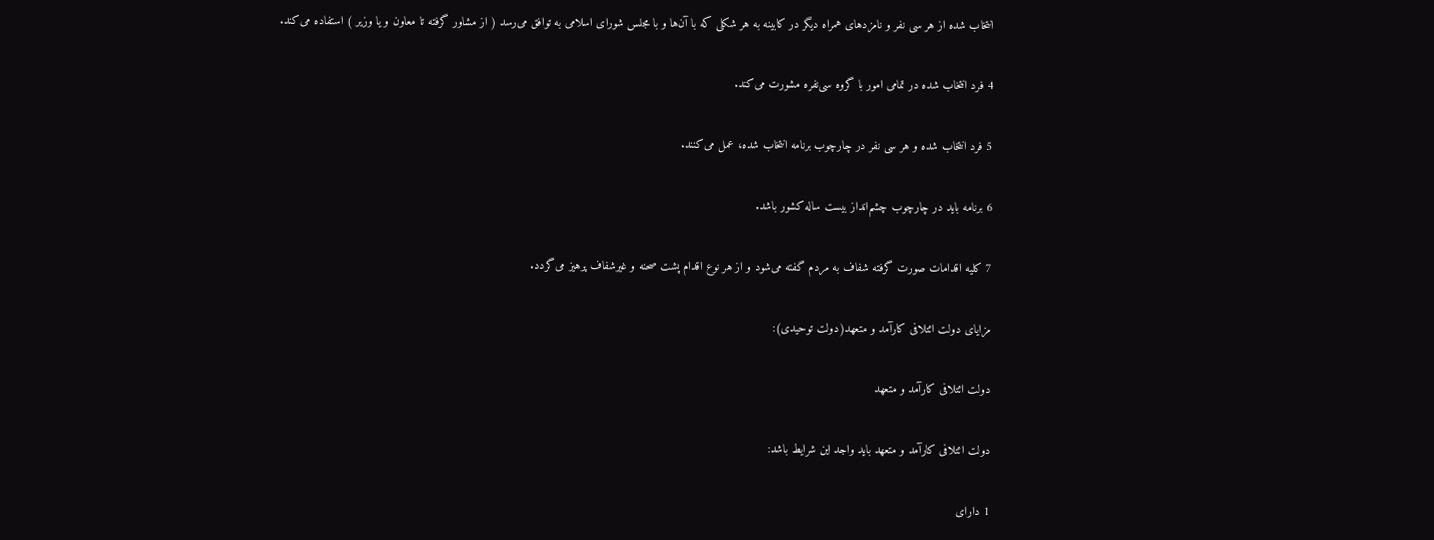انتخاب شده از هر سی نفر و نامزدهای همراه دیگر در کابینه به هر شکلی که با آن‌ها و با مجلس شورای اسلامی به توافق می‌رسد ( از مشاور گرفته تا معاون و یا وزیر ) استفاده می‌کند.

4 فرد انتخاب شده در تمامی امور با گروه سی‌نفره مشورت می‌کند.

5 فرد انتخاب شده و هر سی نفر در چارچوب برنامه انتخاب شده، عمل می‌کنند.

6 برنامه باید در چارچوب چشم‌انداز بیست ساله کشور باشد.

7 کلیه اقدامات صورت گرفته شفاف به مردم گفته می‌شود و از هر نوع اقدام پشت صحنه و غیرشفاف پرهیز می‌گردد.

مزایای دولت ائتلافی کارآمد و متعهد(دولت توحیدی):

دولت ائتلافی کارآمد و متعهد

دولت ائتلافی کارآمد و متعهد باید واجد این شرایط باشد:

1 دارای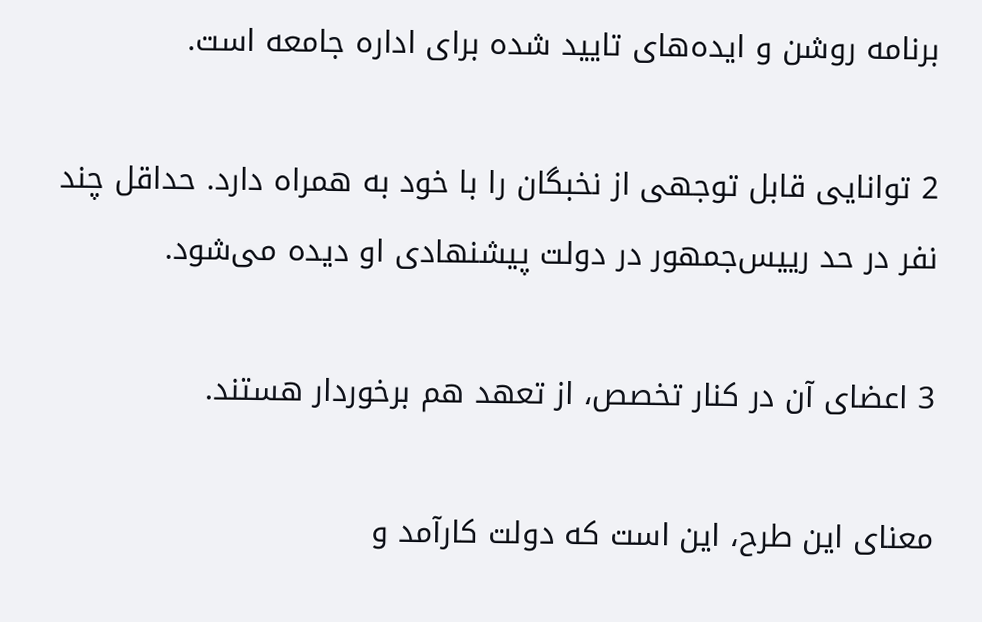برنامه روشن و ایده‌های تایید شده برای اداره جامعه است.

2 توانایی قابل توجهی از نخبگان را با خود به همراه دارد. حداقل چند نفر در حد رییس‌جمهور در دولت پیشنهادی او دیده می‌شود.

3 اعضای آن در کنار تخصص، از تعهد هم برخوردار هستند.

معنای این طرح، این است که دولت کارآمد و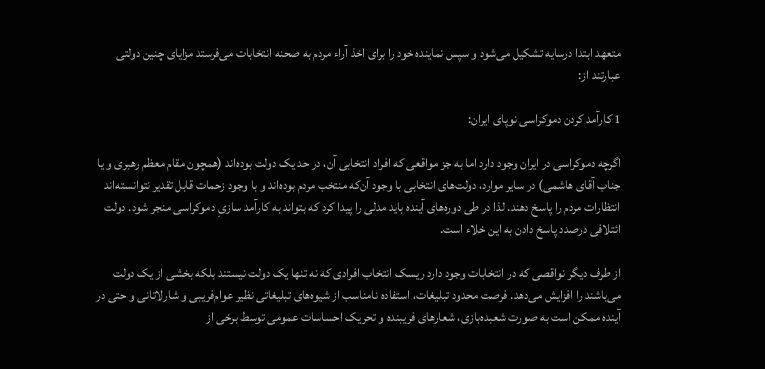متعهد ابتدا درسایه تشکیل می‌شود و سپس نماینده خود را برای اخذ آراء مردم به صحنه انتخابات می‌فرستد مزایای چنین دولتی عبارتند از:

1 کارآمد کردن دموکراسی نوپای ایران:

اگرچه دموکراسی در ایران وجود دارد اما به جز مواقعی که افراد انتخابی آن، در حد یک دولت بوده‌اند (همچون مقام معظم رهبری و یا جناب آقای هاشمی) در سایر موارد، دولت‌های انتخابی با وجود آن‌که منتخب مردم بوده‌اند و با وجود زحمات قابل تقدیر نتوانسته‌اند انتظارات مردم را پاسخ دهند. لذا در طی دوره‌های آینده باید مدلی را پیدا کرد که بتواند به کارآمد سازیِ دموکراسی منجر شود. دولت ائتلافی درصدد پاسخ دادن به این خلاء است.

از طرف دیگر نواقصی که در انتخابات وجود دارد ریسک انتخاب افرادی که نه تنها یک دولت نیستند بلکه بخشی از یک دولت می‌باشند را افزایش می‌دهد. فرصت محدود تبلیغات، استفاده نامناسب از شیوه‌های تبلیغاتی نظیر عوام‌فریبی و شارلاتانی و حتی در آینده ممکن است به صورت شعبده‌بازی، شعارهای فریبنده و تحریک احساسات عمومی توسط برخی از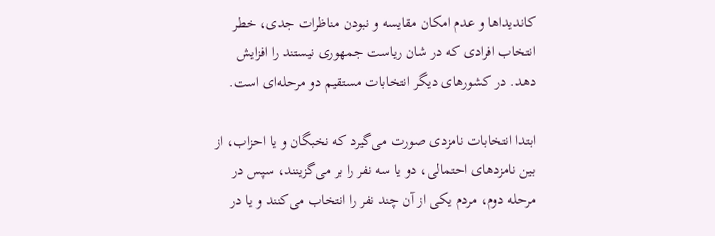کاندیداها و عدم امکان مقایسه و نبودن مناظرات جدی، خطر انتخاب افرادی که در شان ریاست جمهوری نیستند را افزایش دهد. در کشورهای دیگر انتخابات مستقیم دو مرحله‌ای است.

ابتدا انتخابات نامزدی صورت می‌گیرد که نخبگان و یا احزاب، از بین نامزدهای احتمالی، دو یا سه نفر را بر می‌گزینند، سپس در مرحله دوم، مردم یکی از آن چند نفر را انتخاب می‌کنند و یا در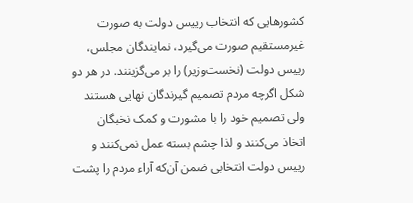کشورهایی که انتخاب رییس دولت به صورت غیرمستقیم صورت می‌گیرد، نمایندگان مجلس، رییس دولت (نخست‌وزیر) را بر می‌گزینند. در هر دو شکل اگرچه مردم تصمیم گیرندگان نهایی هستند ولی تصمیم خود را با مشورت و کمک نخبگان اتخاذ می‌کنند و لذا چشم‌ بسته عمل نمی‌کنند و رییس دولت انتخابی ضمن آن‌که آراء مردم را پشت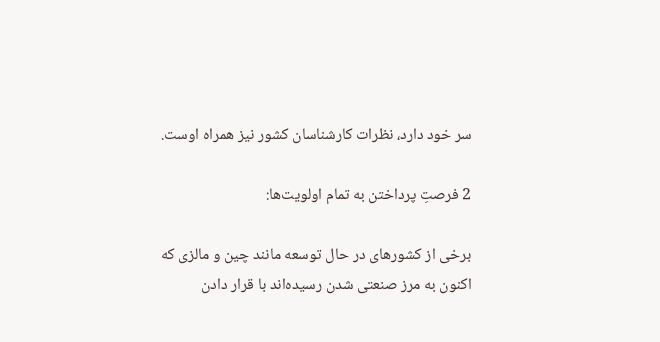سر خود دارد، نظرات کارشناسان کشور نیز همراه اوست.

2 فرصتِ پرداختن به تمام اولویت‌ها:

برخی از کشورهای در حال توسعه مانند چین و مالزی که اکنون به مرز صنعتی شدن رسیده‌اند با قرار دادن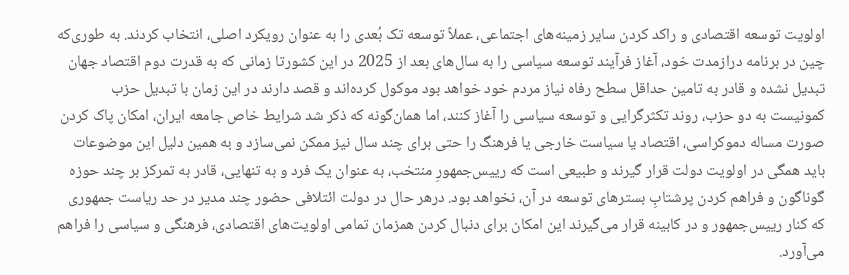اولویت توسعه اقتصادی و راکد کردن سایر زمینه‌های اجتماعی، عملاً توسعه تک بُعدی را به عنوان رویکرد اصلی، انتخاب کردند. به طوری‌که چین در برنامه درازمدت خود، آغاز فرآیند توسعه سیاسی را به سال‌های بعد از ‌2025 در این کشورتا زمانی که به قدرت دوم اقتصاد جهان تبدیل نشده و قادر به تامین حداقل سطح رفاه نیاز مردم خود خواهد بود موکول کرده‌اند و قصد دارند در این زمان با تبدیل حزب کمونیست به دو حزب، روند تکثرگرایی و توسعه سیاسی را آغاز کنند، اما همان‌گونه که ذکر شد شرایط خاص جامعه ایران، امکان پاک کردن صورت مساله‌ دموکراسی، اقتصاد یا سیاست خارجی یا فرهنگ را حتی برای چند سال نیز ممکن نمی‌سازد و به همین دلیل این موضوعات باید همگی در اولویت دولت قرار گیرند و طبیعی است که رییس‌جمهورِ منتخب، به عنوان یک فرد و به تنهایی، قادر به تمرکز بر چند حوزه گوناگون و فراهم کردن پرشتابِ بسترهای توسعه در آن، نخواهد بود. درهر حال در دولت ائتلافی حضور چند مدیر در حد ریاست جمهوری که کنار رییس‌جمهور و در کابینه قرار می‌گیرند این امکان برای دنبال کردن همزمان تمامی اولویت‌های اقتصادی، فرهنگی و سیاسی را فراهم می‌آورد.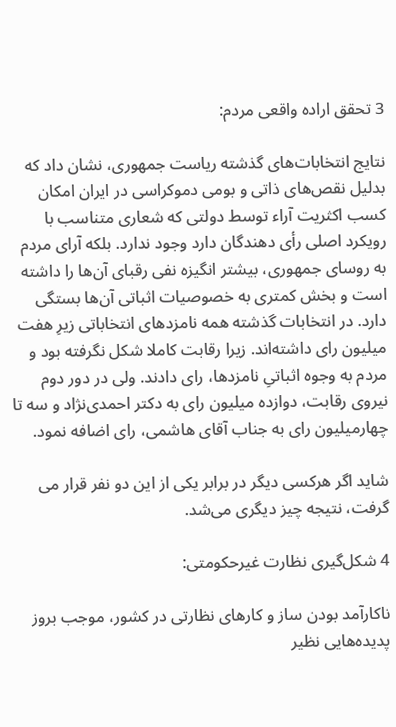3 تحقق اراده واقعی مردم:

نتایج انتخابات‌های گذشته ریاست جمهوری، نشان داد که بدلیل نقص‌های ذاتی و بومی دموکراسی در ایران امکان کسب اکثریت آراء توسط دولتی که شعاری متناسب با رویکرد اصلی رأی‌ دهندگان دارد وجود ندارد. بلکه آرای مردم به روسای جمهوری، بیشتر انگیزه نفی رقبای آن‌ها را داشته است و بخش کمتری به خصوصیات اثباتی آن‌ها بستگی دارد. در انتخابات گذشته همه نامزدهای انتخاباتی زیرِ هفت میلیون رای داشته‌اند. زیرا رقابت کاملا شکل نگرفته بود و مردم به وجوه اثباتیِ نامزدها، رای دادند. ولی در دور دوم نیروی رقابت، دوازده میلیون رای به دکتر احمدی‌نژاد و سه تا چهارمیلیون رای به جناب آقای هاشمی، رای اضافه نمود.

شاید اگر هرکسی دیگر در برابر یکی از این دو نفر قرار می گرفت، نتیجه چیز دیگری می‌شد.

4 شکل‌گیری نظارت غیرحکومتی:

ناکارآمد بودن ساز و کارهای نظارتی در کشور، موجب بروز پدیده‌هایی نظیر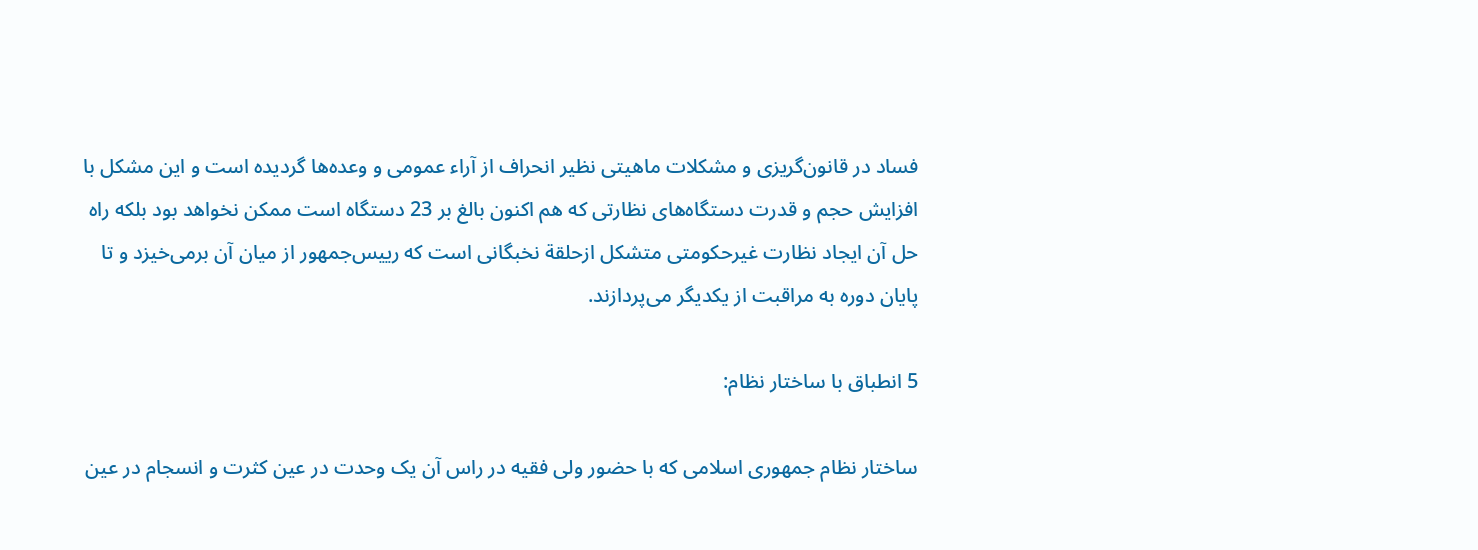فساد در قانون‌گریزی و مشکلات ماهیتی نظیر انحراف از آراء عمومی و وعده‌ها گردیده است و این مشکل با افزایش حجم و قدرت دستگاه‌های نظارتی که هم اکنون بالغ بر ‌23 دستگاه است ممکن نخواهد بود بلکه راه حل آن ایجاد نظارت غیرحکومتی متشکل ازحلقة نخبگانی است که رییس‌جمهور از میان آن برمی‌خیزد و تا پایان دوره به مراقبت از یکدیگر می‌پردازند.

5 انطباق با ساختار نظام:

ساختار نظام جمهوری اسلامی که با حضور ولی فقیه در راس آن یک وحدت در عین کثرت و انسجام در عین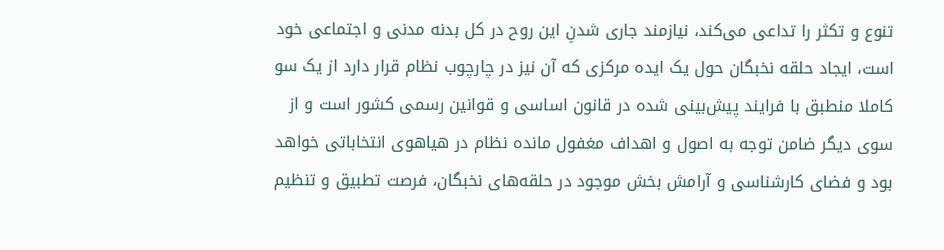تنوع و تکثر را تداعی می‌کند، نیازمند جاری شدنِ این روح در کل بدنه مدنی و اجتماعی خود است، ایجاد حلقه نخبگان حول یک ایده مرکزی که آن نیز در چارچوب نظام قرار دارد از یک سو کاملا منطبق با فرایند پیش‌بینی شده در قانون اساسی و قوانین رسمی کشور است و از سوی دیگر ضامن توجه به اصول و اهداف مغفول مانده نظام در هیاهوی انتخاباتی خواهد بود و فضای کارشناسی و آرامش بخش موجود در حلقه‌های نخبگان، فرصت تطبیق و تنظیم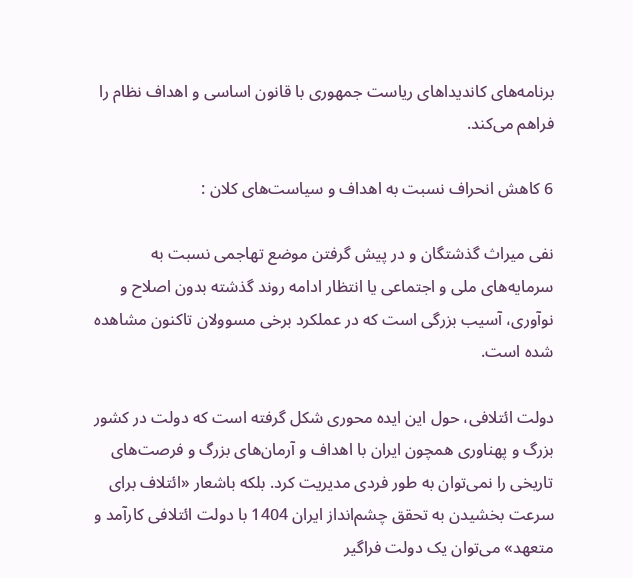برنامه‌های کاندیداهای ریاست جمهوری با قانون اساسی و اهداف نظام را فراهم می‌کند.

6 کاهش انحراف نسبت به اهداف و سیاست‌های کلان :

نفی میراث گذشتگان و در پیش گرفتن موضع تهاجمی نسبت به سرمایه‌های ملی و اجتماعی یا انتظار ادامه روند گذشته بدون اصلاح و نوآوری، آسیب بزرگی است که در عملکرد برخی مسوولان تاکنون مشاهده شده است.

دولت ائتلافی، حول این ایده محوری شکل گرفته است که دولت در کشور بزرگ و پهناوری همچون ایران با اهداف و آرمان‌های بزرگ و فرصت‌های تاریخی را نمی‌توان به طور فردی مدیریت کرد. بلکه باشعار «ائتلاف برای سرعت بخشیدن به تحقق چشم‌انداز ایران ‌1404 با دولت ائتلافی کارآمد و متعهد» می‌توان یک دولت فراگیر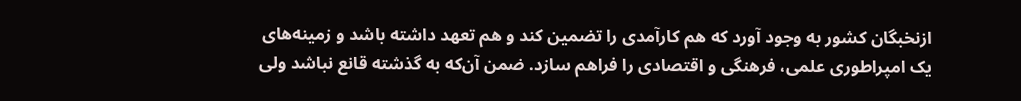ازنخبگان کشور به وجود آورد که هم کارآمدی را تضمین کند و هم تعهد داشته باشد و زمینه‌های یک امپراطوری علمی، فرهنگی و اقتصادی را فراهم سازد. ضمن آن‌که به گذشته قانع نباشد ولی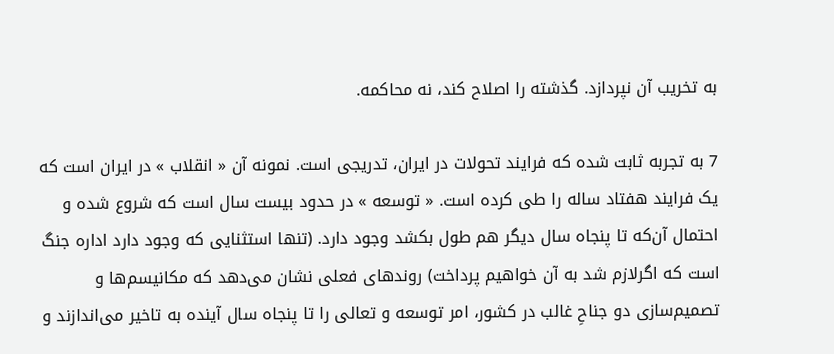به تخریب آن نپردازد. گذشته را اصلاح کند، نه محاکمه.

7 به تجربه ثابت شده که فرایند تحولات در ایران، تدریجی است. نمونه آن « انقلاب » در ایران است که یک فرایند هفتاد ساله را طی کرده است. « توسعه » در حدود بیست سال است که شروع شده و احتمال آن‌که تا پنجاه سال دیگر هم طول بکشد وجود دارد. (تنها استثنایی که وجود دارد اداره جنگ است که اگرلازم شد به آن خواهیم پرداخت) روندهای فعلی نشان می‌دهد که مکانیسم‌ها و تصمیم‌سازی دو جناحِ غالب در کشور، امر توسعه و تعالی را تا پنجاه سال آینده به تاخیر می‌اندازند و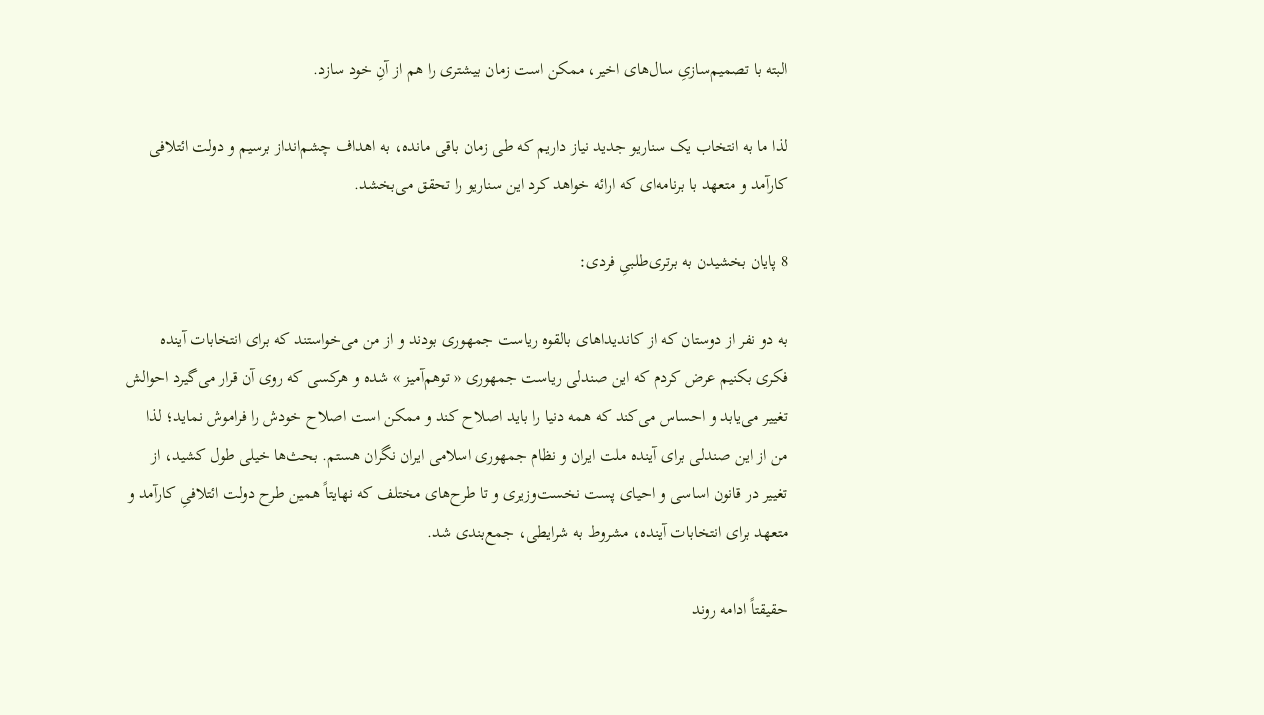البته با تصمیم‌سازیِ سال‌های اخیر، ممکن است زمان بیشتری را هم از آنِ خود سازد.

لذا ما به انتخاب یک سناریو جدید نیاز داریم که طی زمان باقی مانده، به اهداف چشم‌انداز برسیم و دولت ائتلافی کارآمد و متعهد با برنامه‌ای که ارائه خواهد کرد این سناریو را تحقق می‌بخشد.

8 پایان بخشیدن به برتری‌طلبیِ فردی:

به دو نفر از دوستان که از کاندیداهای بالقوه ریاست جمهوری بودند و از من می‌خواستند که برای انتخابات آینده فکری بکنیم عرض کردم که این صندلی ریاست جمهوری « توهم‌آمیز » شده و هرکسی که روی آن قرار می‌گیرد احوالش تغییر می‌یابد و احساس می‌کند که همه دنیا را باید اصلاح کند و ممکن است اصلاح خودش را فراموش نماید؛ لذا من از این صندلی برای آینده ملت ایران و نظام جمهوری اسلامی ایران نگران هستم. بحث‌ها خیلی طول کشید، از تغییر در قانون اساسی و احیای پست نخست‌وزیری و تا طرح‌های مختلف که نهایتاً همین طرح دولت ائتلافیِ کارآمد و متعهد برای انتخابات آینده، مشروط به شرایطی، جمع‌بندی شد.

حقیقتاً ادامه روند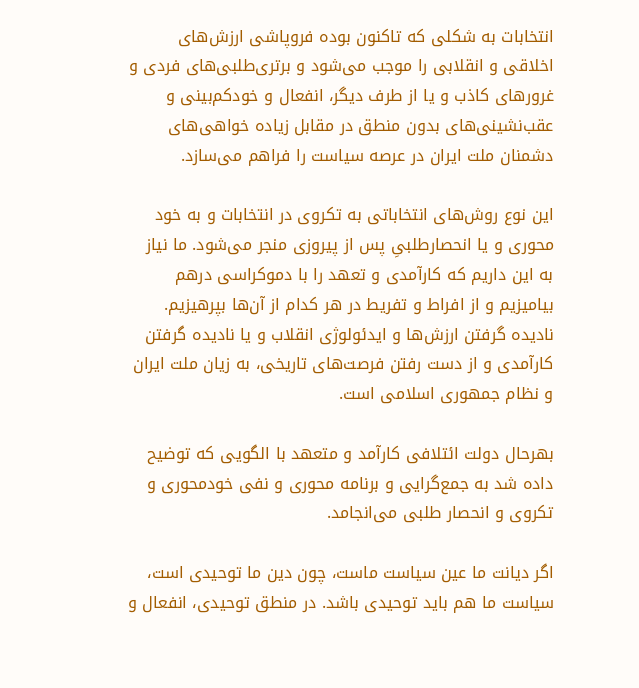انتخابات به شکلی که تاکنون بوده فروپاشی ارزش‌های اخلاقی و انقلابی را موجب می‌شود و برتری‌طلبی‌های فردی و غرورهای کاذب و یا از طرف دیگر، انفعال و خودکم‌بینی و عقب‌نشینی‌های بدون منطق در مقابل زیاده خواهی‌های دشمنان ملت ایران در عرصه سیاست را فراهم می‌سازد.

این نوع روش‌های انتخاباتی به تکروی در انتخابات و به خود محوری و یا انحصارطلبیِ پس از پیروزی منجر می‌شود. ما نیاز به این داریم که کارآمدی و تعهد را با دموکراسی درهم بیامیزیم و از افراط و تفریط در هر کدام از آن‌ها بپرهیزیم. نادیده گرفتن ارزش‌ها و ایدئولوژی انقلاب و یا نادیده گرفتن کارآمدی و از دست رفتن فرصت‌های تاریخی، به زیان ملت ایران و نظام جمهوری اسلامی است.

بهرحال دولت ائتلافی کارآمد و متعهد با الگویی که توضیح داده شد به جمع‌گرایی و برنامه محوری و نفی خودمحوری و تکروی و انحصار طلبی می‌انجامد.

اگر دیانت ما عین سیاست ماست، چون دین ما توحیدی است، سیاست ما هم باید توحیدی باشد. در منطق توحیدی، انفعال و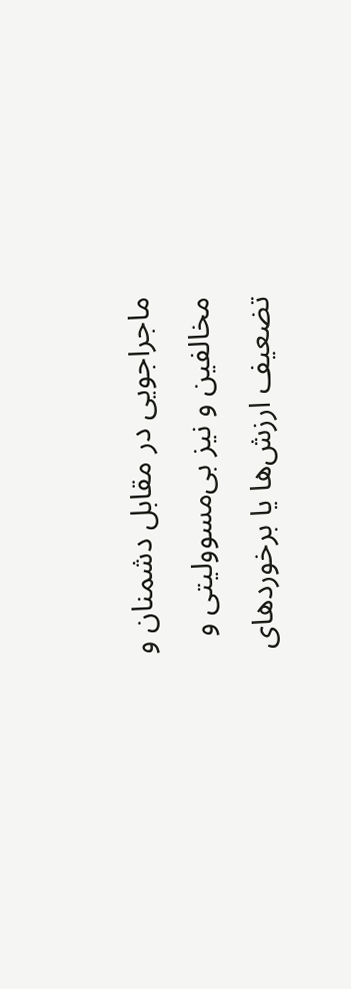ماجراجویی در مقابل دشمنان و مخالفین و نیز بی‌مسوولیتی و تضعیف ارزش‌ها یا برخوردهای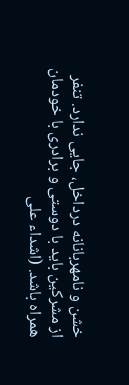خشن و نامهربانانه درداخل، جایی ندارد. تنفر از مشرکین باید با دوستی و برادری با خودمان همراه باشد. (اشداء علی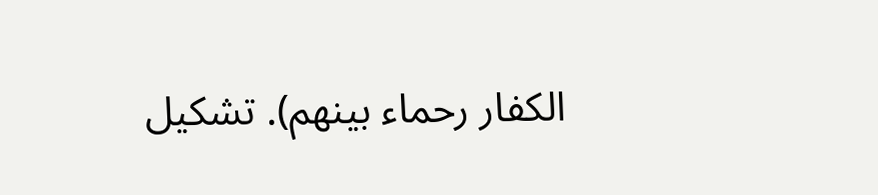الکفار رحماء بینهم). تشکیل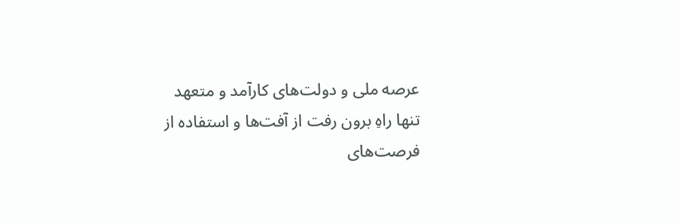عرصه ملی و دولت‌های کارآمد و متعهد تنها راهِ برون رفت از آفت‌ها و استفاده از فرصت‌های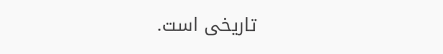تاریخی است.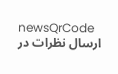newsQrCode
ارسال نظرات در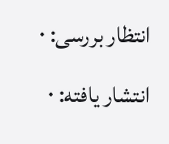انتظار بررسی: ۰ انتشار یافته: ۰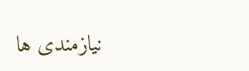نیازمندی ها